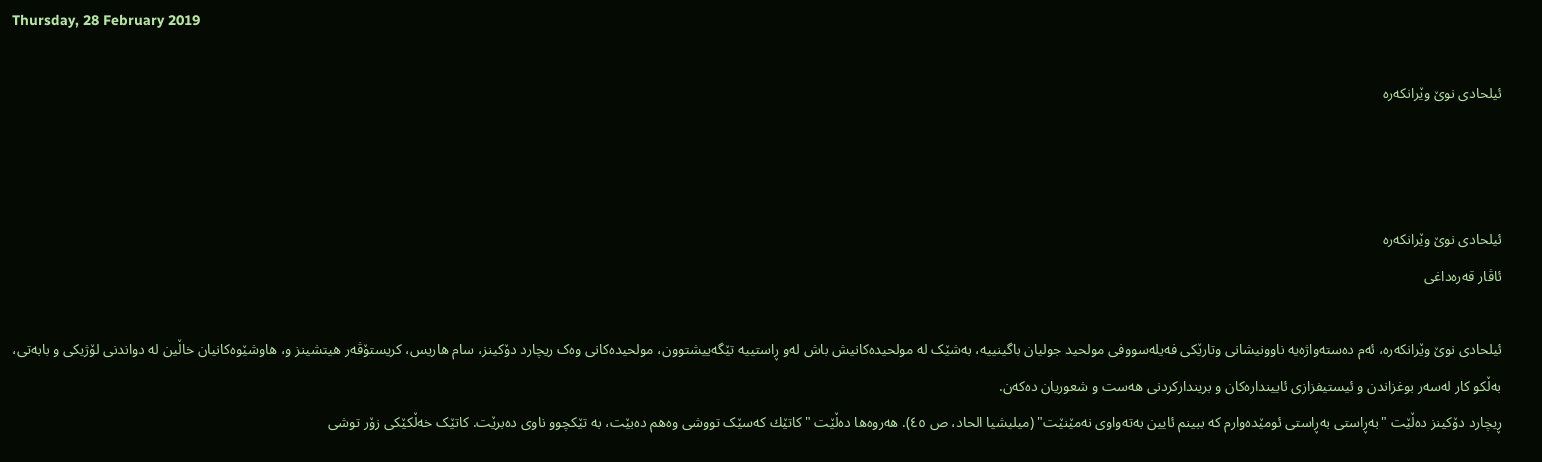Thursday, 28 February 2019

ئیلحادی نوێ وێرانکەرە



ئیلحادی نوێ وێرانکەرە
ئاڤار قەرەداغی

ئیلحادی نوێ وێرانکەرە، ئەم دەستەواژەیە ناوونیشانی وتارێکی فەیلەسووفی مولحید جولیان باگینییە، بەشێک لە مولحیدەکانیش باش لەو ڕاستییە تێگەییشتوون، مولحیدەکانی وەک ریچارد دۆکینز، سام ھاریس، کریستۆڤەر ھیتشینز و، ھاوشێوەکانیان خاڵین لە دواندنی لۆژیکی و بابەتی، بەڵکو کار لەسەر بوغزاندن و ئیستیفزازی ئاییندارەکان و بریندارکردنی ھەست و شعوریان دەکەن.
ڕیچارد دۆکینز دەڵێت "بەڕاستی بەڕاستی ئومێدەوارم کە ببینم ئایین بەتەواوی نەمێنێت" (میلیشیا الحاد، ص ٤٥). ھەروەھا دەڵێت "کاتێك کەسێک تووشی وەھم دەبێت، بە تێکچوو ناوی دەبرێت. کاتێک خەڵکێکی زۆر توشی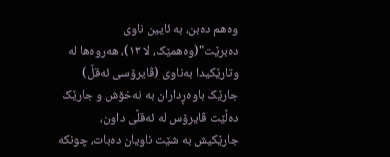وەھم دەبن، بە ئایین ناوی دەبرێت"(وەھمێک، لا ١٣)، ھەروەھا لە وتارێکیدا بەناوی (ڤایرۆسی ئەقڵ) جارێک باوەڕداران بە نەخۆش و جارێک دەڵێت ڤایرۆس لە ئەقڵی داون، جارێکیش بە شێت ناویان دەبات، چونکە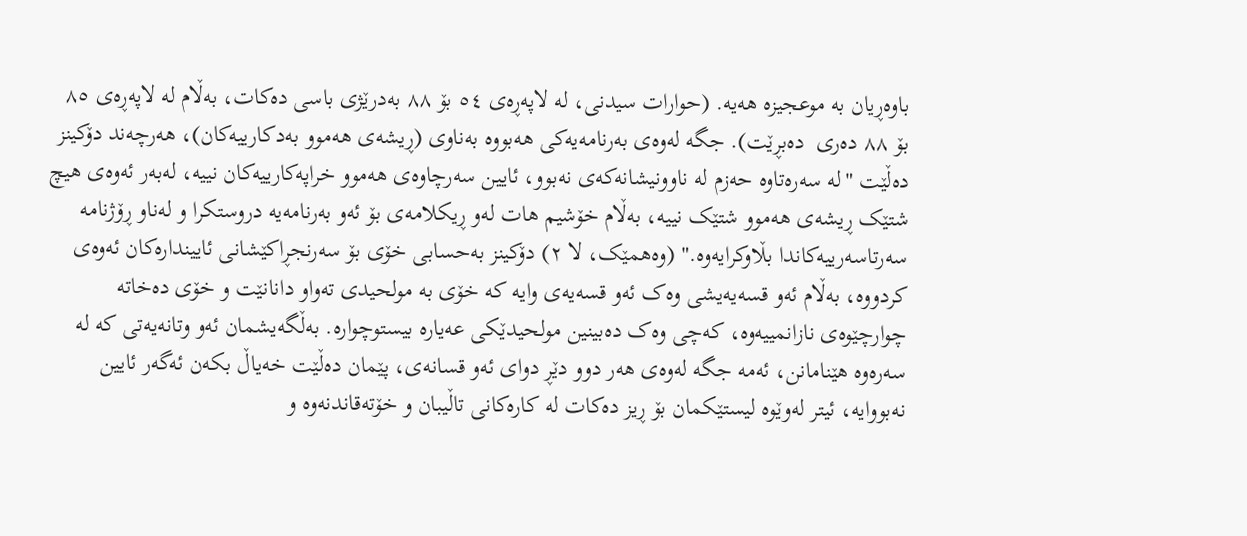باوەڕیان بە موعجیزە ھەیە. (حوارات سیدنی، لە لاپەڕەی ٥٤ بۆ ٨٨ بەدرێژی باسی دەکات، بەڵام لە لاپەڕەی ٨٥ بۆ ٨٨ دەری  دەبڕێت). جگە لەوەی بەرنامەیەکی ھەبووە بەناوی (ڕیشەی ھەموو بەدکارییەکان)، ھەرچەند دۆکینز دەڵێت "لە سەرەتاوە حەزم لە ناوونیشانەکەی نەبوو، ئایین سەرچاوەی ھەموو خراپەکارییەکان نییە، لەبەر ئەوەی ھیچ شتێک ڕیشەی ھەموو شتێک نییە، بەڵام خۆشیم ھات لەو ڕیکلامەی بۆ ئەو بەرنامەیە دروستکرا و لەناو ڕۆژنامە سەرتاسەرییەکاندا بڵاوکرایەوە." (وەھمێک، لا ٢) دۆکینز بەحسابی خۆی بۆ سەرنجڕاکێشانی ئاییندارەکان ئەوەی کردووە، بەڵام ئەو قسەیەیشی وەک ئەو قسەیەی وایە کە خۆی بە مولحیدی تەواو دانانێت و خۆی دەخاتە چوارچێوەی نازانمییەوە، کەچی وەک دەبینین مولحیدێکی عەیارە بیستوچوارە. بەڵگەیشمان ئەو وتانەیەتی کە لە سەرەوە ھێنامانن، ئەمە جگە لەوەی ھەر دوو دێڕ دوای ئەو قسانەی، پێمان دەڵێت خەیاڵ بکەن ئەگەر ئایین نەبووایە، ئیتر لەوێوە لیستێکمان بۆ ڕیز دەکات لە کارەکانی تاڵیبان و خۆتەقاندنەوە و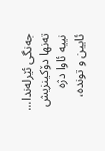جەنگی ئێرلەندا...
تەنھا دۆکینزیش نییە ئاوا دژە ئایین و توندە،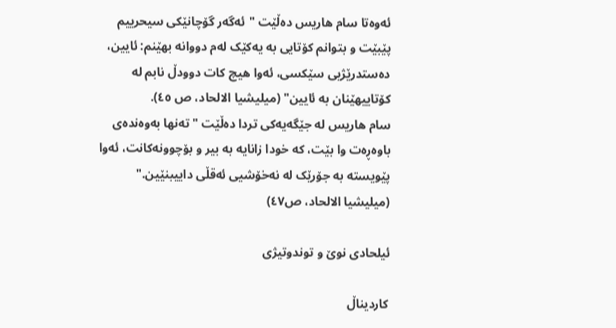ئەوەتا سام ھاریس دەڵێت "ئەگەر گۆچانێکی سیحرییم پێبێت و بتوانم کۆتایی بە یەکێک لەم دووانە بھێنم: ئایین، دەستدرێژیی سێکسی، ئەوا ھیچ کات دوودڵ نابم لە کۆتاییھێنان بە ئایین" (میلیشیا الالحاد، ص ٤٥).
سام ھاریس لە جێگەیەکی تردا دەڵێت "تەنھا بەوەندەی باوەڕەت وا بێت، کە خودا زانایە بە بیر و بۆچوونەکانت، ئەوا پێویستە بە جۆرێک لە نەخۆشیی ئەقڵی داییبنێین." (میلیشیا الالحاد، ص٤٧)

ئیلحادی نوێ و توندوتیژی

کاردیناڵ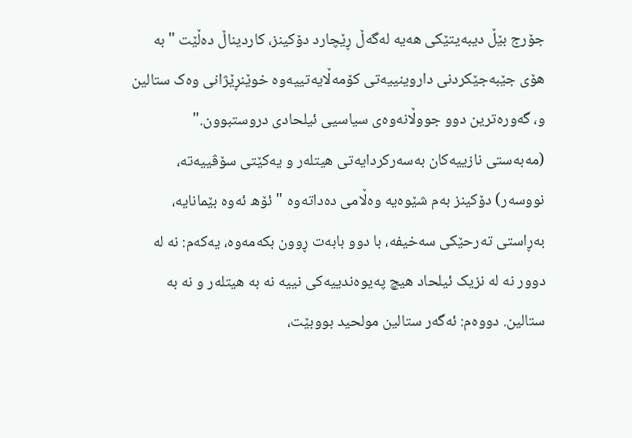جۆرج بێڵ دیبەیتێکی ھەیە لەگەڵ ڕێچارد دۆکینز، کاردیناڵ دەڵێت "بە ھۆی جێبەجێکردنی داروینییەتی کۆمەڵایەتییەوە خوێنڕێژانی وەک ستالین و، گەورەترین دوو جووڵانەوەی سیاسیی ئیلحادی دروستبوون." (مەبەستی نازییەکان بەسەرکردایەتی ھیتلەر و یەکێتی سۆڤییەتە، نووسەر) دۆکینز بەم شێوەیە وەڵامی دەداتەوە "ئۆھ ئەوە بێمانایە، بەڕاستی تەرحێکی سەخیفە، با دوو بابەت ڕوون بکەمەوە، یەکەم: نە لە دوور نە لە نزیک ئیلحاد ھیچ پەیوەندییەکی نییە نە بە ھیتلەر و نە بە ستالین. دووەم: ئەگەر ستالین مولحید بووبێت،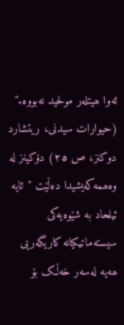ئەوا ھیتلەر مولحید نەبووە." (حیوارات سیدنی، ریتشارد دوکنز، ص ٢٥) دۆکینز لە وەھمەکەیشیدا دەڵێت "ئایە ئیلحاد بە شێوەیەکی سیستەماتیکیانە کاریگەریی ھەیە لەسەر خەڵک بۆ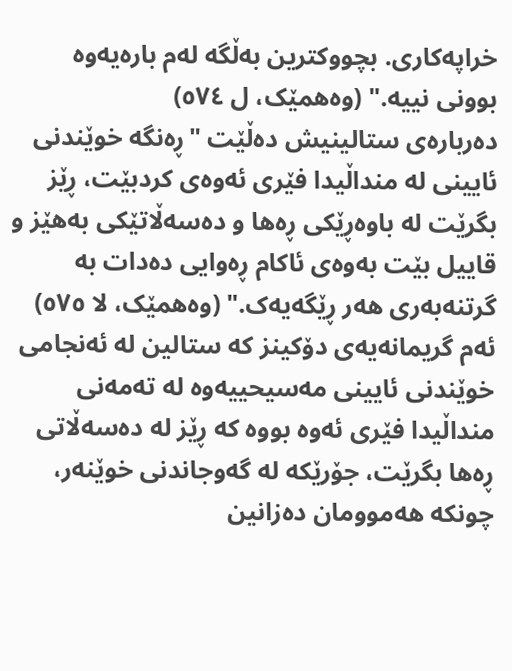خراپەکاری. بچووکترین بەڵگە لەم بارەیەوە بوونی نییە." (وەھمێک، ل ٥٧٤)
دەربارەی ستالینیش دەڵێت "ڕەنگە خوێندنی ئایینی لە منداڵیدا فێری ئەوەی کردبێت، ڕێز بگرێت لە باوەڕێکی ڕەھا و دەسەڵاتێکی بەھێز و قاییل بێت بەوەی ئاکام ڕەوایی دەدات بە گرتنەبەری ھەر ڕێگەیەک." (وەھمێک، لا ٥٧٥)
ئەم گریمانەیەی دۆکینز کە ستالین لە ئەنجامی خوێندنی ئایینی مەسیحییەوە لە تەمەنی منداڵیدا فێری ئەوە بووە کە ڕێز لە دەسەڵاتی ڕەھا بگرێت، جۆرێکە لە گەوجاندنی خوێنەر، چونکە ھەموومان دەزانین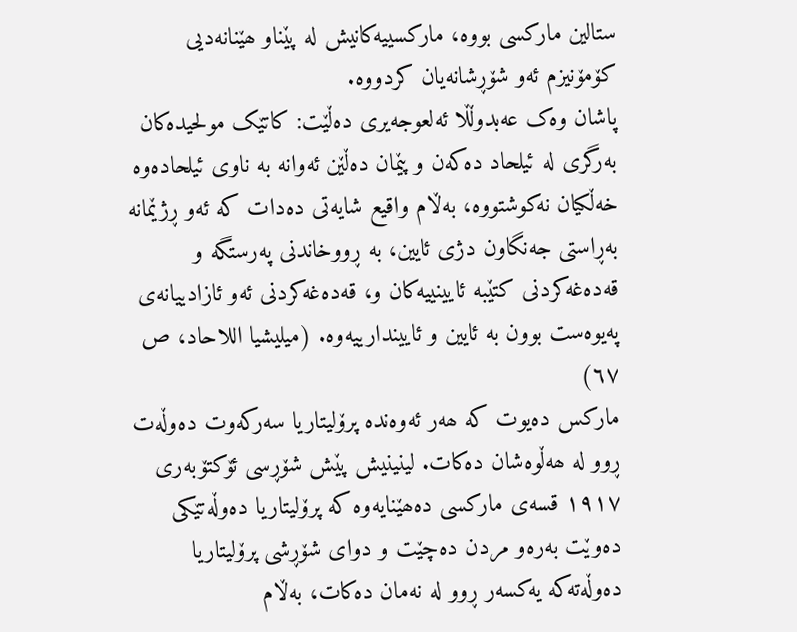ستالین مارکسی بووە، مارکسییەکانیش لە پێناو ھێنانەدیی کۆمۆنیزم ئەو شۆڕشانەیان کردووە.
پاشان وەک عەبدوڵڵا ئەلعوجەیری دەڵێت: کاتێک مولحیدەکان بەرگری لە ئیلحاد دەکەن و پێمان دەڵێن ئەوانە بە ناوی ئیلحادەوە خەڵکیان نەکوشتووە، بەڵام واقیع شایەتی دەدات کە ئەو ڕژێمانە بەڕاستی جەنگاون دژی ئایین، بە ڕووخاندنی پەرستگە و قەدەغەکردنی کتێبە ئایینییەکان و، قەدەغەکردنی ئەو ئازادییانەی پەیوەست بوون بە ئایین و ئاییندارییەوە. (میلیشیا اللاحاد، ص ٦٧)
مارکس دەیوت کە ھەر ئەوەندە پرۆلیتاریا سەرکەوت دەوڵەت ڕوو لە ھەڵوەشان دەکات. لینینیش پێش شۆڕسی ئۆکتۆبەری ١٩١٧ قسەی مارکسی دەھێنایەوە کە پرۆلیتاریا دەوڵەتێکی دەوێت بەرەو مردن دەچێت و دوای شۆڕشی پرۆلیتاریا دەوڵەتەکە یەکسەر ڕوو لە نەمان دەکات، بەڵام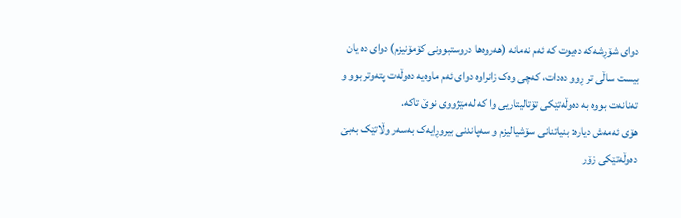دوای شۆڕشەکە دەیوت کە ئەم نەمانە (ھەروەھا دروستبوونی کۆمۆنیزم) دوای دە یان بیست ساڵی تر ڕوو دەدات، کەچی وەک زانراوە دوای ئەم ماوەیە دەوڵەت پتەوتر بوو و تەنانەت بووە بە دەوڵەتێکی تۆتالیتاریی وا کە لەمێژووی نوێ تاکە.
ھۆی ئەمەش دیارە: بنیاتنانی سۆشیالیزم و سەپاندنی بیروڕایەک بەسەر وڵاتێک بەبێ دەوڵەتێکی زۆر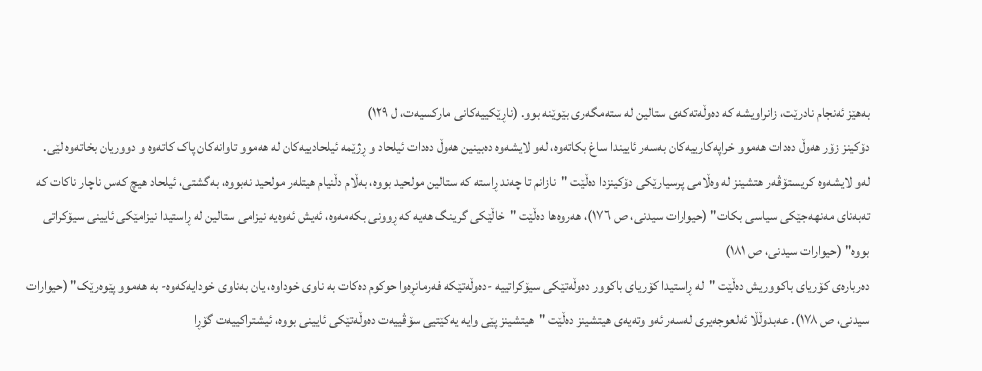بەھێز ئەنجام نادرێت، زانراویشە کە دەوڵەتەکەی ستالین لە ستەمگەری بێوێنە بوو. (ناڕێکییەکانی مارکسیەت، ل ١٢٩)
دۆکینز زۆر ھەوڵ دەدات ھەموو خراپەکارییەکان بەسەر ئاییندا ساغ بکاتەوە، لەو لایشەوە دەبینین ھەوڵ دەدات ئیلحاد و ڕژێمە ئیلحادییەکان لە ھەموو تاوانەکان پاک کاتەوە و دووریان بخاتەوە لێی.
لەو لایشەوە کریستۆڤەر ھتشینز لە وەڵامی پرسیارێکی دۆکینزدا دەڵێت "نازانم تا چەند ڕاستە کە ستالین مولحید بووە، بەڵام دڵنیام ھیتلەر مولحید نەبووە، بەگشتی، ئیلحاد ھیچ کەس ناچار ناکات کە تەبەنای مەنھەجێکی سیاسی بکات" (حیوارات سیدنی، ص ١٧٦)، ھەروەھا دەڵێت "خاڵێکی گرینگ ھەیە کە ڕوونی بکەمەوە، ئەیش ئەوەیە نیزامی ستالین لە ڕاستیدا نیزامێکی ئایینی سیۆکراتی بووە" (حیوارات سیدنی، ص ١٨١)
دەربارەی کۆریای باکووریش دەڵێت "لە ڕاستیدا کۆریای باکوور دەوڵەتێکی سیۆکراتییە -دەوڵەتێکە فەرمانڕەوا حوکوم دەکات بە ناوی خوداوە، یان بەناوی خودایەکەوە- بە ھەموو پێوەرێک" (حیوارات سیدنی، ص ١٧٨). عەبدوڵڵا ئەلعوجەیری لەسەر ئەو وتەیەی ھیتشینز دەڵێت "ھیتشینز پێی وایە یەکێتیی سۆڤییەت دەوڵەتێکی ئایینی بووە، ئیشتراکییەت گۆڕا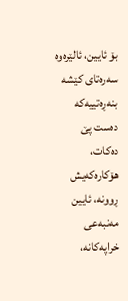بۆ ئایین، ئالێرەوە سەرەتای کێشە بنەڕەتییەکە دەست پێ دەکات، ھۆکارەکەیش ڕوونە، ئایین مەنبەعی خراپەکانە،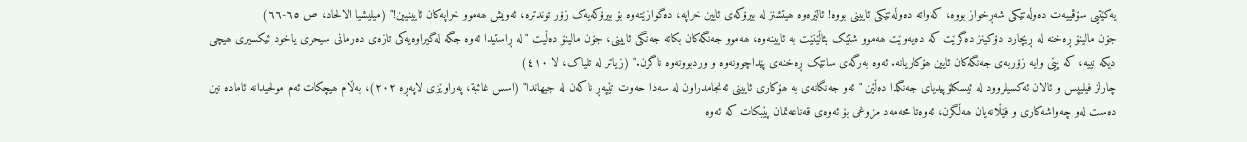یەکێتیی سۆڤییەت دەوڵەتێکی شەڕخواز بووە، کەواتە دەوڵەتێکی ئایینی بووە! ئالێرەوە ھیتشنز لە بیرۆکەی ئایین خراپە، دەگوازێتەوە بۆ بیرۆکەیەک زۆر توندترە، ئەویش ھەموو خراپەکان ئایینیین!" (میلیشیا الالحاد، ص ٦٥-٦٦)
جۆن مالینۆ ڕەخنە لە ڕیچارد دۆکینز دەگرێت کە دەیەوێت ھەموو شتێک بئاڵێنێت بە ئایینەوە، ھەموو جەنگەکان بکاتە جەنگی ئایینی، جۆن مالینۆ دەڵیت "لە ڕاستیدا ئەوە جگە لەگیراوەیەکی تازەی دەرمانی سیحری یاخود ئیکسیری ھیچی دیکە نییە، کە پێی وایە زۆربەی جەنگەکان ئایین ھۆکاریانە. ئەوە بەرگەی ساتێک ڕەخنەی پێداچوونەوە و وردبوونەوە ناگرن." (زیاتر لە تلیاک، لا ٤١٠)
چارلز فیلیپس و ئالان ئەکسیلروود لە ئیسکلۆپیدیای جەنگدا دەڵێن "ئەو جەنگانەی بە ھۆکاری ئایینی ئەنجامدراون لە سەدا حەوت تێپەڕ ناکەن لە جیھاندا" (اسس غائبة، پەراوێزی لاپەڕە ٢٠٢)، بەڵام ھیچکات ئەم مولحیدانە ئامادە نین دەست لەو چەواشەکاری و فێڵانەیان ھەڵگرن، ئەوەتا محەمەد مزوغی بۆ ئەوەی قەناعەتمان پێبکات کە ئەوە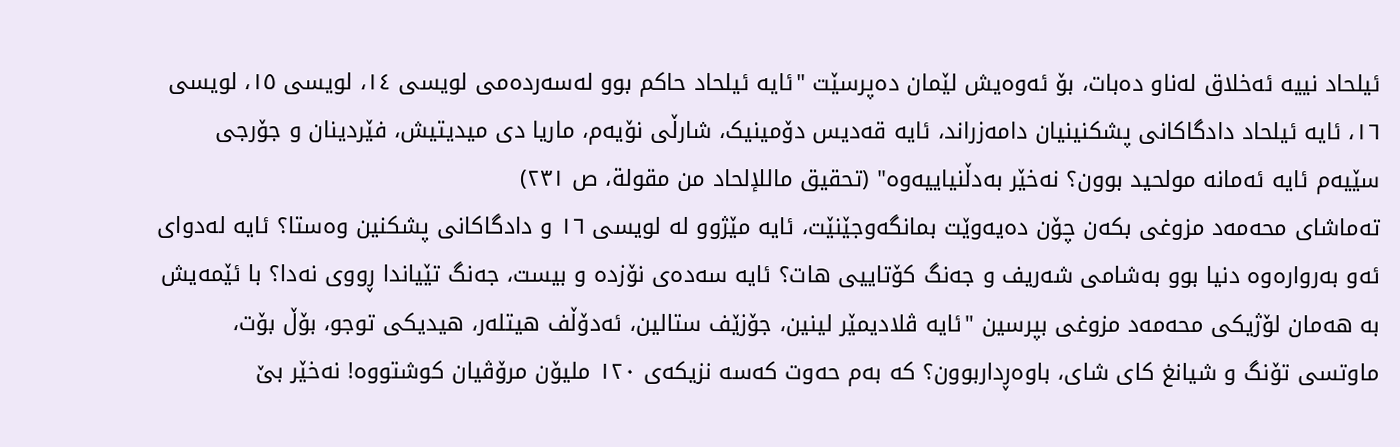ئیلحاد نییە ئەخلاق لەناو دەبات، بۆ ئەوەیش لێمان دەپرسێت "ئایە ئیلحاد حاکم بوو لەسەردەمی لویسی ١٤، لویسی ١٥، لویسی ١٦، ئایە ئیلحاد دادگاکانی پشکنینیان دامەزراند، ئایە قەدیس دۆمینیک، شارڵی نۆیەم، ماریا دی میدیتیش، فێردینان و جۆرجی سێیەم ئایە ئەمانە مولحید بوون؟ نەخێر بەدڵنیاییەوە" (تحقیق ماللإلحاد من مقولة، ص ٢٣١)
تەماشای محەمەد مزوغی بکەن چۆن دەیەوێت بمانگەوجێنێت، ئایە مێژوو لە لویسی ١٦ و دادگاکانی پشکنین وەستا؟ ئایە لەدوای ئەو بەروارەوە دنیا بوو بەشامی شەریف و جەنگ کۆتاییی ھات؟ ئایە سەدەی نۆزدە و بیست، جەنگ تێیاندا ڕووی نەدا؟ با ئێمەیش بە ھەمان لۆژیکی محەمەد مزوغی بپرسین "ئایە ڤلادیمێر لینین، جۆزێف ستالین، ئەدۆڵف ھیتلەر، ھیدیکی توجو، بۆڵ بۆت، ماوتسی تۆنگ و شیانغ کای شای، باوەڕداربوون؟ کە بەم حەوت کەسە نزیکەی ١٢٠ ملیۆن مرۆڤیان کوشتووە! نەخێر بێ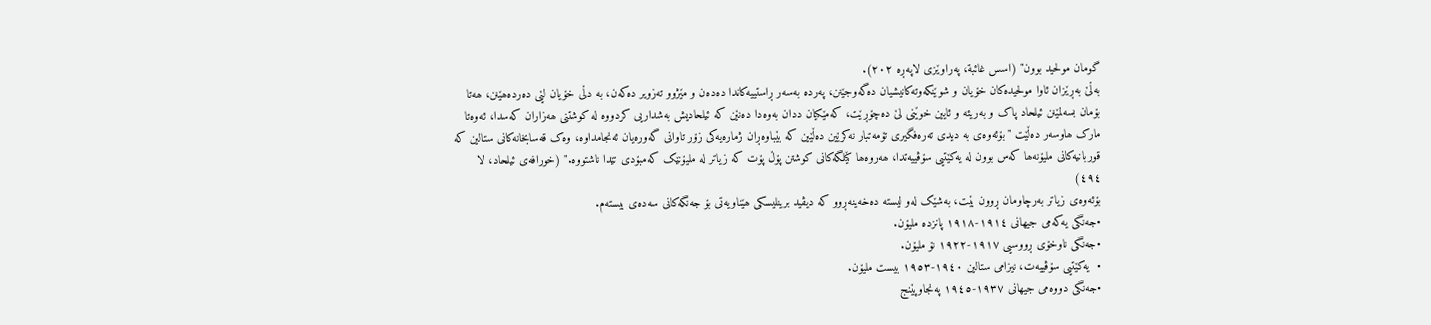گومان مولحید بوون" (اسس غائبة، پەراوێزی لاپەڕە ٢٠٢).
بەڵێ بەڕێزان ئاوا مولحیدەکان خۆیان و شوێنکەوتەکانیشیان دەگەوجێنن، پەردە بەسەر ڕاستییەکاندا دەدەن و مێژوو تەزویر دەکەن، بە دڵی خۆیان لێی دەردەھێنن، ھەتا بۆمان بسەلمێنن ئیلحاد پاک و بەریئە و ئایین خوێنی لێ دەچۆڕێت، کەمێکیان ددان بەوەدا دەنێن کە ئیلحادیش بەشداریی کردووە لە کوشتنی ھەزاران کەسدا، ئەوەتا مارک ھاوسەر دەڵێت "بۆئەوەی بە دیدی تەرەفگیری تۆمەتبار نەکرێین دەڵێین کە بێباوەڕان ژمارەیەکی زۆر تاوانی گەورەیان ئەنجامداوە، وەک قەسابخانەکانی ستالین کە قوربانیەکانی ملیۆنەھا کەس بوون لە یەکێتیی سۆڤییەتدا، ھەروەھا کێلگەکانی کوشتن پۆڵ پۆت کە زیاتر لە ملیۆنێک کەمبۆدی تێدا ناشتووە." (خورافەی ئیلحاد، لا ٤٩٤)
بۆئەوەی زیاتر بەرچاومان ڕوون بێت، بەشێک لەو لیستە دەخەینەڕوو کە دیڤید برینلیسکی ھێناویەتی بۆ جەنگەکانی سەدەی بیستەم.
•جەنگی یەکەمی جیھانی ١٩١٤-١٩١٨ پانزدە ملیۆن.
•جەنگی ناوخۆی ڕووسیی ١٩١٧-١٩٢٢ نۆ ملیۆن.
•  یەکێتیی سۆڤییەت، نیزامی ستالین ١٩٤٠-١٩٥٣ بیست ملیۆن.
•جەنگی دووەمی جیھانی ١٩٣٧-١٩٤٥ پەنجاوپێنج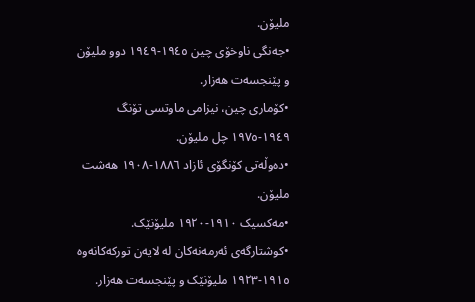ملیۆن.
•جەنگی ناوخۆی چین ١٩٤٥-١٩٤٩ دوو ملیۆن و پێنجسەت هەزار.
•کۆماری چین، نیزامی ماوتسی تۆنگ ١٩٤٩-١٩٧٥ چل ملیۆن.
•دەوڵەتی کۆنگۆی ئازاد ١٨٨٦-١٩٠٨ هەشت ملیۆن.
•مەکسیک ١٩١٠-١٩٢٠ ملیۆنێک.
•کوشتارگەی ئەرمەنەکان لە لایەن تورکەکانەوە ١٩١٥-١٩٢٣ ملیۆنێک و پێنجسەت هەزار.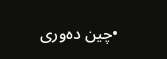•چین دەوری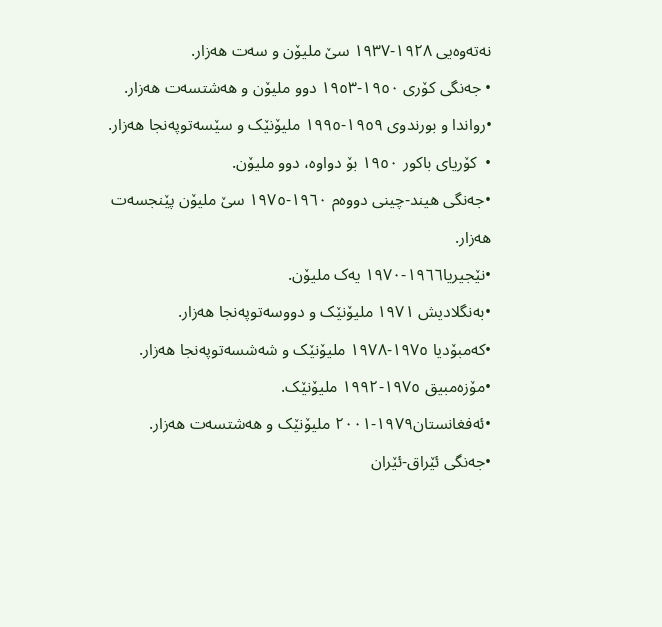نەتەوەیی ١٩٢٨-١٩٣٧ سێ ملیۆن و سەت هەزار.
• جەنگی کۆری ١٩٥٠-١٩٥٣ دوو ملیۆن و هەشتسەت هەزار.
•رواندا و بورندوی ١٩٥٩-١٩٩٥ ملیۆنێک و سێسەتوپەنجا هەزار.
•  کۆریای باکور ١٩٥٠ بۆ دواوە، دوو ملیۆن.
•جەنگی ھیند-چینی دووەم ١٩٦٠-١٩٧٥ سێ ملیۆن پێنجسەت هەزار.
•نێجیریا١٩٦٦-١٩٧٠ یەک ملیۆن.
•بەنگلادیش ١٩٧١ ملیۆنێک و دووسەتوپەنجا هەزار.
•کەمبۆدیا ١٩٧٥-١٩٧٨ ملیۆنێک و شەشسەتوپەنجا هەزار.
•مۆزەمبیق ١٩٧٥-١٩٩٢ ملیۆنێک.
•ئەفغانستان١٩٧٩-٢٠٠١ ملیۆنێک و هەشتسەت هەزار.
•جەنگی ئێراق-ئێران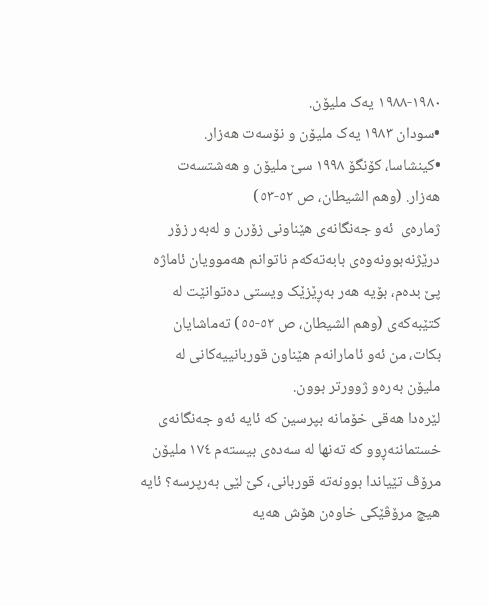١٩٨٠-١٩٨٨ یەک ملیۆن.
•سودان ١٩٨٣ یەک ملیۆن و نۆسەت هەزار.
•کینشاسا، کۆنگۆ ١٩٩٨ سێ ملیۆن و هەشتسەت هەزار. (وھم الشیطان، ص ٥٢-٥٣)
ژمارەی  ئەو جەنگانەی ھێناونی زۆرن و لەبەر زۆر درێژنەبوونەوەی بابەتەکەم ناتوانم هەموویان ئاماژە پێ بدەم، بۆیە ھەر بەڕێزێک ویستی دەتوانێت لە کتێبەکەی (وھم الشیطان، ص ٥٢-٥٥) تەماشایان بکات، من ئەو ئامارانەم ھێناون قوربانییەکانی لە ملیۆن بەرەو ژوورتر بوون.
لێرەدا هەقی خۆمانە بپرسین کە ئایە ئەو جەنگانەی خستماننەڕوو کە تەنها لە سەدەی بیستەم ١٧٤ ملیۆن مرۆڤ تێیاندا بوونەتە قوربانی، کێ لێی بەرپرسە؟ ئایە ھیچ مرۆڤێکی خاوەن ھۆش ھەیە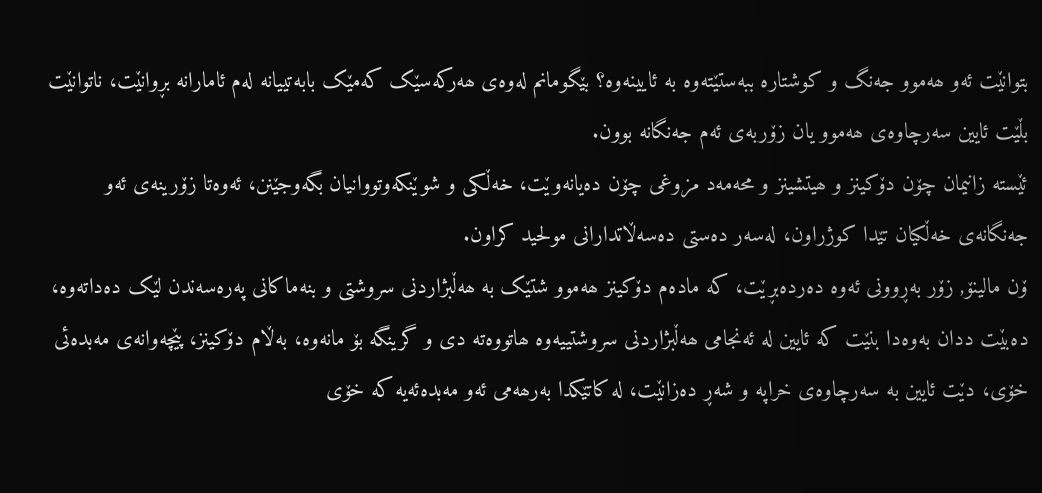بتوانێت ئەو ھەموو جەنگ و کوشتارە ببەستێتەوە بە ئایینەوە؟ بێگومانم لەوەی ھەرکەسێک کەمێک بابەتییانە لەم ئامارانە بڕوانێت، ناتوانێت بڵێت ئایین سەرچاوەی ھەموو یان زۆربەی ئەم جەنگانە بوون.
ئێستە زانیمان چۆن دۆکینز و ھیتشینز و محەمەد مزوغی چۆن دەیانەوێت، خەڵکی و شوێنکەوتووانیان بگەوجێنن، ئەوەتا زۆرینەی ئەو جەنگانەی خەڵکیان تێدا کوژراون، لەسەر دەستی دەسەڵاتدارانی مولحید کراون.
ۆن مالینۆ, زۆر بەڕوونی ئەوە دەردەبڕێت، کە مادەم دۆکینز ھەموو شتێک بە ھەڵبژاردنی سروشتی و بنەماکانی پەرەسەندن لێک دەداتەوە، دەبێت ددان بەوەدا بنێت کە ئایین لە ئەنجامی ھەڵبژاردنی سروشتییەوە ھاتووه‌تە دی و گرینگە بۆ مانەوە، بەڵام دۆکینز، پێچەوانەی مەبدەئی خۆی، دێت ئایین بە سەرچاوەی خراپە و شەڕ دەزانێت، لە کاتێکدا بەرھەمی ئەو مەبدەئەیە کە خۆی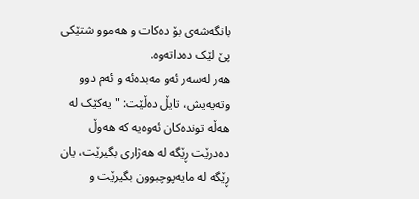بانگەشەی بۆ دەکات و ھەموو شتێکی پێ لێک دەداتەوە.
ھەر لەسەر ئەو مەبدەئە و ئەم دوو وتەیەیش، تایڵ دەڵێت: "یەکێک لە ھەڵە توندەکان ئەوەیە کە ھەوڵ دەدرێت ڕێگە لە ھەژاری بگیرێت، یان ڕێگە لە مایەپوچبوون بگیرێت و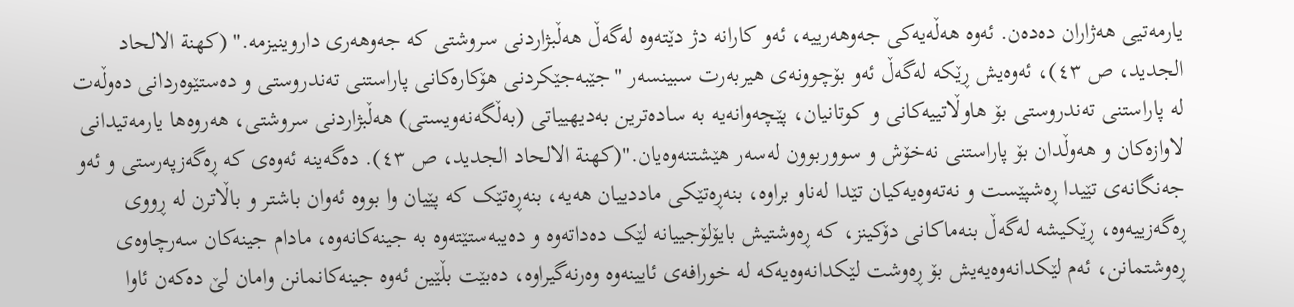یارمەتیی ھەژاران دەدەن. ئەوە ھەڵەیەکی جەوھەرییە، ئەو کارانە دژ دێتەوە لەگەڵ ھەڵبژاردنی سروشتی کە جەوھەری داروینیزمە." (کھنة الالحاد الجدید، ص ٤۳)، ئەوەیش ڕێكە لەگەڵ ئەو بۆچوونەی ھیربەرت سبینسەر "جێبەجێکردنی ھۆکارەکانی پاراستنی تەندروستی و دەستێوەردانی دەوڵەت لە پاراستنی تەندروستی بۆ ھاوڵاتییەکانی و کوتانیان، پێچەوانەیە بە سادەترین بەدیھییاتی (بەڵگەنەویستی) ھەڵبژاردنی سروشتی، ھەروەھا یارمەتیدانی لاوازەکان و ھەوڵدان بۆ پاراستنی نەخۆش و سووربوون لەسەر ھێشتنەوەیان."(کھنة الالحاد الجدید، ص ٤۳). دەگەینە ئەوەی کە ڕەگەزپەرستی و ئەو جەنگانەی تێیدا ڕەشپێست و نەتەوەیەکیان تێدا لەناو براوە، بنەڕەتێکی ماددییان ھەیە، بنەڕەتێک کە پێیان وا بووە ئەوان باشتر و باڵاترن لە ڕووی ڕەگەزییەوە، ڕێکیشە لەگەڵ بنەماکانی دۆکینز، کە ڕەوشتیش بایۆلۆجییانە لێک دەداتەوە و دەیبەستێتەوە بە جینەکانەوە، مادام جینەکان سەرچاوەی ڕەوشتمانن، ئەم لێکدانەوەیەیش بۆ ڕەوشت لێکدانەوەیەکە لە خورافەی ئایینەوە وەرنەگیراوە، دەبێت بڵێین ئەوە جینەکانمانن وامان لێ دەکەن ئاوا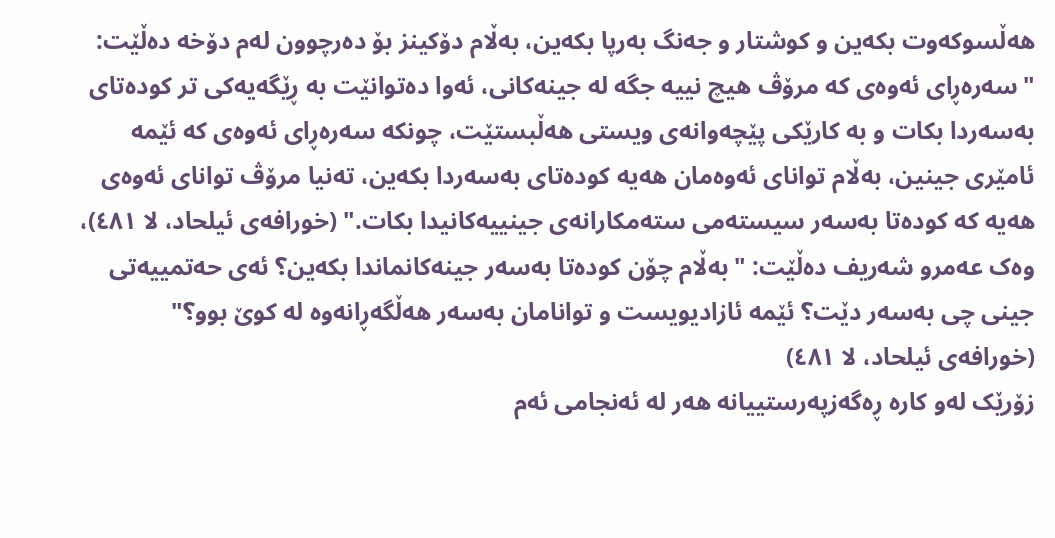ھەڵسوکەوت بکەین و کوشتار و جەنگ بەرپا بکەین، بەڵام دۆکینز بۆ دەرچوون لەم دۆخە دەڵێت: "سەرەڕای ئەوەی کە مرۆڤ ھیچ نییە جگە لە جینەکانی، ئەوا دەتوانێت بە ڕێگه‌یەکی تر کودەتای بەسەردا بکات و بە کارێکی پێچەوانەی ویستی ھەڵبستێت، چونکە سەرەڕای ئەوەی کە ئێمە ئامێری جینین، بەڵام توانای ئەوەمان ھەیە کودەتای بەسەردا بکەین، تەنیا مرۆڤ توانای ئەوەی ھەیە کە کودەتا بەسەر سیستەمی ستەمکارانەی جینییەکانیدا بکات." (خورافەی ئیلحاد، لا ٤۸۱)، وەک عەمرو شەریف دەڵێت: "بەڵام چۆن کودەتا بەسەر جینەکانماندا بکەین؟ ئەی حەتمییەتی جینی چی بەسەر دێت؟ ئێمە ئازادیویست و توانامان بەسەر ھەڵگەڕانەوە لە کوێ بوو؟" (خورافەی ئیلحاد، لا ٤۸۱)
زۆرێک لەو کارە ڕەگەزپەرستییانە ھەر لە ئەنجامی ئەم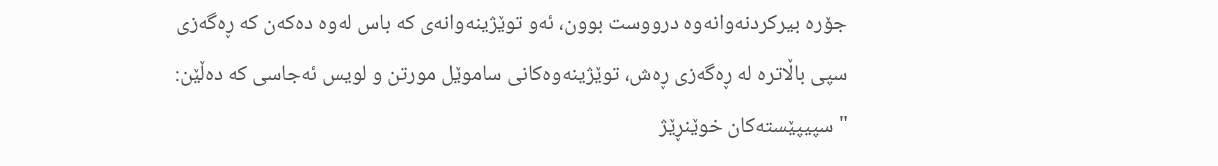جۆرە بیرکردنەوانەوە درووست بوون، ئەو توێژینەوانەی کە باس لەوە دەکەن کە ڕەگەزی سپی باڵاترە لە ڕەگەزی ڕەش، توێژینەوەکانی ساموێل مورتن و لویس ئەجاسی کە دەڵێن: "سپیپێستەکان خوێنڕێژ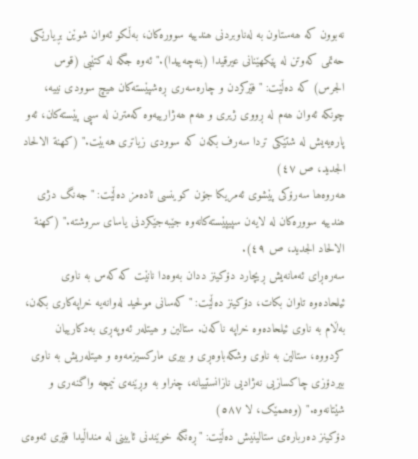نەبوون کە ھەستاون بە لەناوبردنی ھندییە سوورەکان، بەڵکو ئەوان شوێن بڕیارێکی حەتمی کەوتن لە پێکھێنانی عیرقیدا (بنەچەییدا)." ئەوە جگە لە کتێبی (قوس الجرس) کە دەڵێت: "فێرکردن و چارەسەری ڕەشپێستەکان ھیچ سوودی نییە، چونکە ئەوان ھەم لە ڕووی ژیری و ھەم ھەژارییەوە کەمترن لە سپی پێستەکان، ئەو پارەیەیش لە شتێکی تردا سەرف بکەن کە سوودی زیاتری هەبێت." (کھنة الالحاد الجدید، ص ٤۷)
ھەروەھا سەرۆکی پێشوی ئەمریکا جۆن کوینسی ئادەمز دەڵێت: "جەنگ دژی ھندییە سوورەکان لە لایەن سپیپێستەکانەوە جێبەجێکردنی یاسای سروشتە." (کھنة الالحاد الجدید، ص ٤۹).
سەرەڕای ئەمانەیش ڕیچارد دۆکینز ددان بەوەدا نانێت کە کەس بە ناوی ئیلحادەوە تاوان بکات، دۆکینز دەڵێت: "کەسانی مولحید لەوانەیە خراپەکاری بکەن، بەڵام بە ناوی ئیلحادەوە خراپە ناکەن. ستالین و ھیتلەر ئەوپەڕی بەدکارییان کردووە، ستالین بە ناوی وشکەباوەڕی و بیری مارکسیزمەوە و ھیتلەریش بە ناوی بیردۆزی چاکسازیی نەژادیی نازانستییانە، چنراو بە وڕێنەی نیمچە واگنەری و شێتانەوە." (وەھمێک، لا ٥۸۷)
دۆکینز دەربارەی ستالینیش دەڵێت: "ڕەنگە خوێندنی ئایینی لە منداڵیدا فێری ئەوەی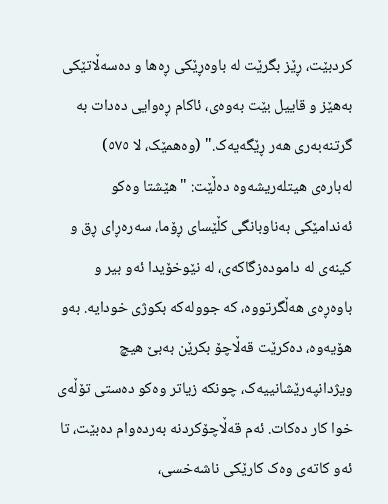کردبێت، ڕێز بگرێت لە باوەڕێکی ڕەھا و دەسەڵاتێکی بەھێز و قاییل بێت بەوەی، ئاکام ڕەوایی دەدات بە گرتنەبەری ھەر ڕێگەیەک." (وەھمێک، لا ٥۷٥)
له‌بارەی ھیتلەریشه‌وه‌ دەڵێت: "ھێشتا وەکو ئەندامێکی بەناوبانگی کڵێسای ڕۆما، سەرەڕای ڕق و کینەی لە دامودەزگاکەی، لە نێوخۆیدا ئەو بیر و باوەڕەی ھەڵگرتووە، کە جوولەکە بکوژی خودایە. بەو ھۆیەوە، دەکرێت قەڵاچۆ بکرێن بەبێ ھیچ ویژدانپەرێشانییەک، چونکە زیاتر وەکو دەستی تۆڵەی خوا کار دەکات. ئەم قەڵاچۆکردنە بەردەوام دەبێت، تا ئەو کاتەی وەک کارێکی ناشەخسی،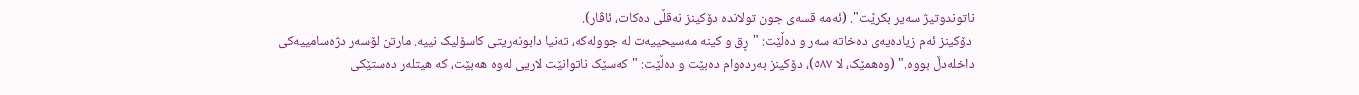ناتوندوتیژ سەیر بکرێت". (ئەمە قسەی جون تولاندە دۆکینز نەقڵی دەکات، ئاڤار).
 دۆکینز ئەم زیادەیەی دەخاتە سەر و دەڵێت: "ڕق و كینه‌ مەسیحییەت لە جوولەکە، تەنیا دابونەریتی کاسۆلیک نییە. مارتن لۆسەر دژەسامییەکی داخلەدڵ بووە." (وەھمێک، لا ٥۸۷)، دۆکینز بەردەوام دەبێت و دەڵێت: "کەسێک ناتوانێت لاریی لەوە ھەبێت، کە ھیتلەر دەستێکی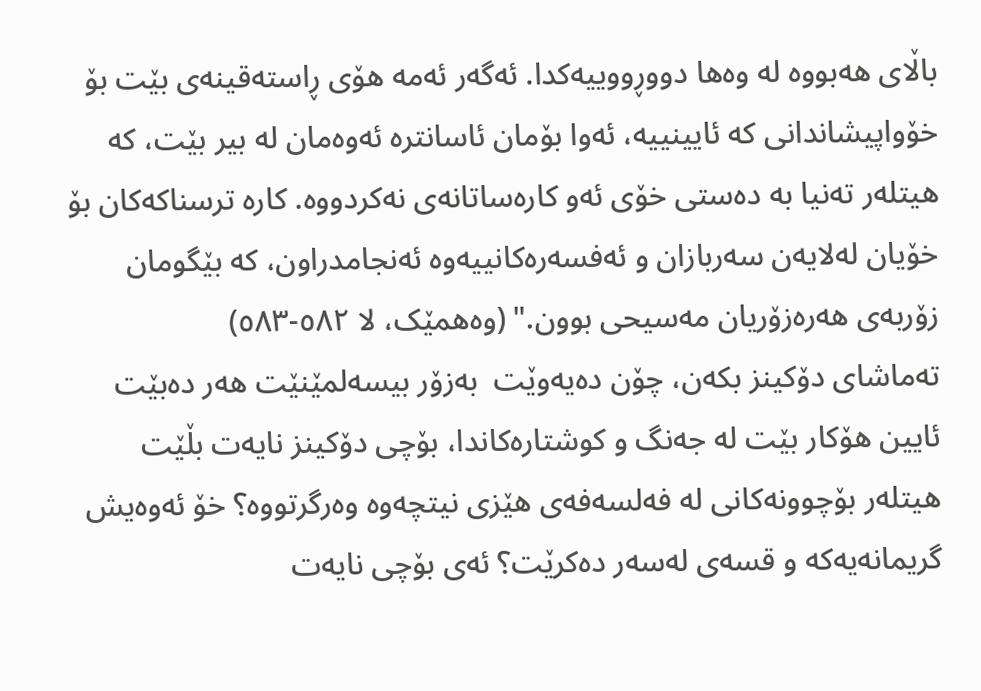باڵای ھەبووە لە وەھا دووڕووییەکدا. ئەگەر ئەمە ھۆی ڕاستەقینەی بێت بۆ خۆواپیشاندانی کە ئایینییە، ئەوا بۆمان ئاسانترە ئەوەمان لە بیر بێت، کە ھیتلەر تەنیا بە دەستی خۆی ئەو کارەساتانەی نەکردووە. کارە ترسناکەکان بۆ خۆیان لەلایەن سەربازان و ئەفسەرەکانییەوە ئەنجامدراون، کە بێگومان زۆربەی ھەرەزۆریان مەسیحی بوون." (وەھمێک، لا ٥۸۲-٥۸۳)
تەماشای دۆکینز بکەن، چۆن ده‌یه‌وێت  به‌زۆر بیسەلمێنێت ھەر دەبێت ئایین ھۆکار بێت لە جەنگ و کوشتارەکاندا، بۆچی دۆکینز نایەت بڵێت ھیتلەر بۆچوونەکانی لە فەلسەفەی ھێزی نیتچەوە وەرگرتووە؟ خۆ ئەوەیش گریمانەیەکە و قسەی لەسەر دەکرێت؟ ئەی بۆچی نایەت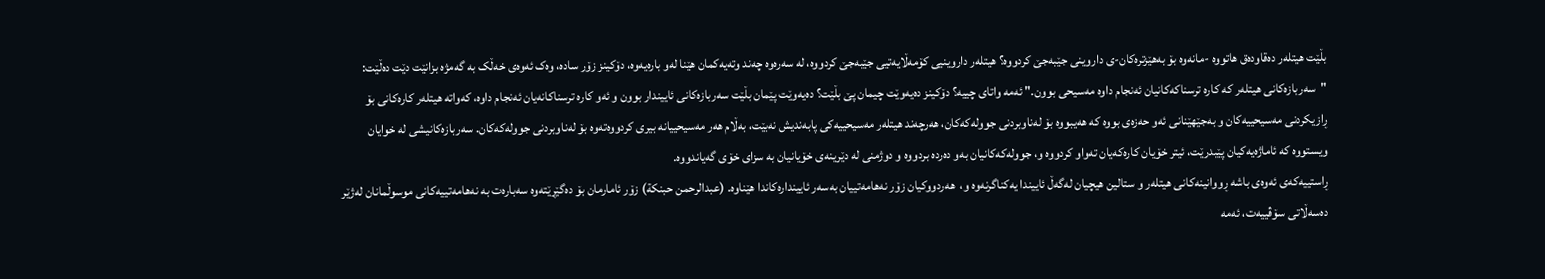بڵێت ھیتلەر دەقاودەق ھاتووە -مانەوە بۆ بەھێزترەکان-ی داروینی جێبەجێ کردووە؟ ھیتلەر داروینیی کۆمەڵایەتیی جێبەجێ کردووە، لە سەرەوە چەند وتەیەکمان ھێنا لەو بارەیەوە، دۆکینز زۆر سادە، وەک ئەوەی خەڵک بە گەمژە بزانێت دێت دەڵێت: "سەربازەکانی ھیتلەر کە کارە ترسناکەکانیان ئەنجام داوە مەسیحی بوون." ئەمە واتای چییە؟ دۆکینز دەیەوێت چیمان پێ بڵێت؟ دەیەوێت پێمان بڵێت سەربازەکانی ئاییندار بوون و ئەو کارە ترسناکانەیان ئەنجام داوە، کەواتە ھیتلەر کارەکانی بۆ ڕازیکردنی مەسیحییەکان و بەجێھێنانی ئەو حەزەی بووە کە ھەیبووە بۆ لەناوبردنی جوولەکەکان، ھەرچەند ھیتلەر مەسیحییەکی پابەندیش نەبێت، بەڵام ھەر مەسیحییانە بیری کردووه‌تەوە بۆ لەناوبردنی جوولەکەکان. سەربازەکانیشی لە خوایان ویستووە کە ئاماژەیەکیان پێبدرێت، ئیتر خۆیان کارەکەیان تەواو کردووە و، جوولەکەکانیان بەو دەردە بردووە و دوژمنی لە دێرینەی خۆیانیان بە سزای خۆی گەیاندووە.
ڕاستییه‌که‌ی ئەوەی باشە ڕووانینەکانی ھیتلەر و ستالین ھیچیان لەگەڵ ئاییندا یەکناگرنەوە و،  ھەردووکیان زۆر نەھامەتییان بەسەر ئاییندارەکاندا ھێناوە. (عبدالرحمن حبنکة) زۆر ئامارمان بۆ دەگێڕێتەوە سەبارەت بە نەھامەتییەکانی موسوڵمانان لەژێر دەسەڵاتی سۆڤییەت، ئەمە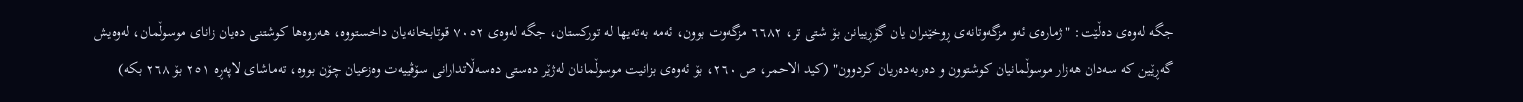جگە لەوەی دەڵێت: "ژمارەی ئەو مزگەوتانەی ڕوخێنران یان گۆڕییانن بۆ شتی تر، ٦٦۸۲ مزگەوت بوون، ئەمە بەتەیھا لە تورکستان، جگە لەوەی ۷۰٥۲ قوتابخانەیان داخستووە، هه‌روه‌ها کوشتنی دەیان زانای موسوڵمان، لەوەیش گەڕێین کە سەدان ھەزار موسوڵمانیان کوشتوون و دەربەدەریان کردوون" (کید الاحمر، ص ۲٦۰، بۆ ئەوەی بزانیت موسوڵمانان لەژێر دەستی دەسەڵاتدارانی سۆڤییەت وەزعیان چۆن بووە، تەماشای لاپەڕە ۲٥۱ بۆ ۲٦۸ بکە)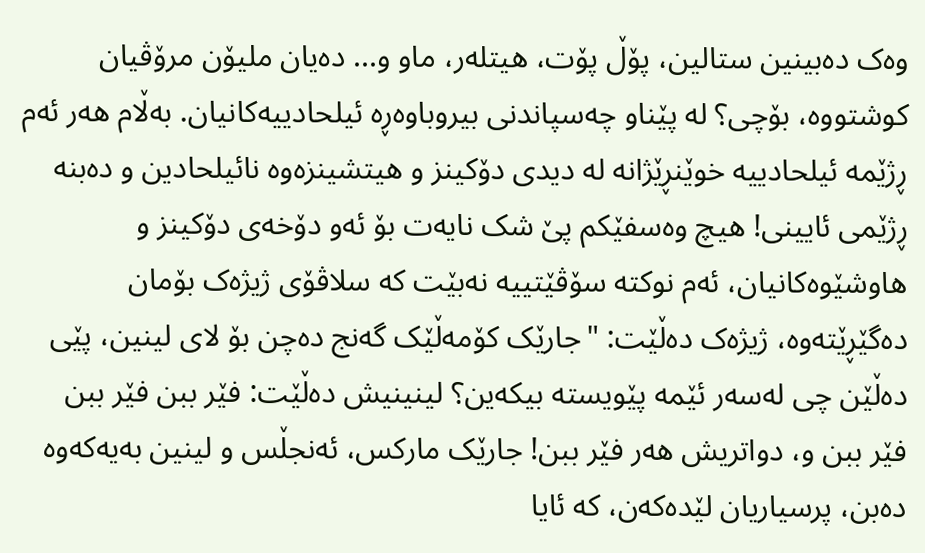وەک دەبینین ستالین، پۆڵ پۆت، ھیتلەر، ماو و... دەیان ملیۆن مرۆڤیان کوشتووە، بۆچی؟ لە پێناو چەسپاندنی بیروباوەڕە ئیلحادییەکانیان. بەڵام ھەر ئەم ڕژێمە ئیلحادییە خوێنڕێژانە لە دیدی دۆکینز و ھیتشینزەوە نائیلحادین و دەبنە ڕژێمی ئایینی! ھیچ وەسفێکم پێ شک نایەت بۆ ئەو دۆخەی دۆکینز و ھاوشێوەکانیان، ئەم نوکتە سۆڤێتییە نەبێت کە سلاڤۆی ژیژەک بۆمان دەگێڕێتەوە، ژیژەک دەڵێت: "جارێک کۆمەڵێک گەنج دەچن بۆ لای لینین، پێی دەڵێن چی لەسەر ئێمە پێویستە بیکەین؟ لینینیش دەڵێت: فێر ببن فێر ببن فێر ببن و، دواتریش ھەر فێر ببن! جارێک مارکس، ئەنجڵس و لینین بەیەکەوە دەبن، پرسیاریان لێدەکەن، کە ئایا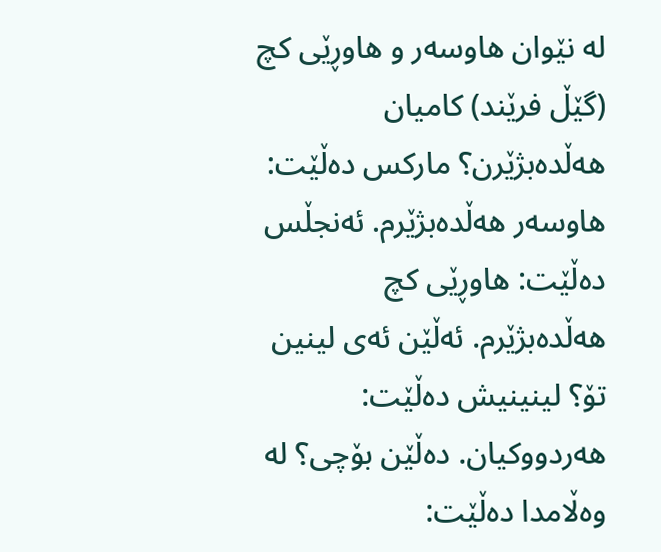لە نێوان ھاوسەر و ھاوڕێی کچ (گێڵ فرێند) کامیان ھەڵدەبژێرن؟ مارکس دەڵێت: ھاوسەر ھەڵدەبژێرم. ئەنجڵس دەڵێت: ھاوڕێی کچ ھەڵدەبژێرم. ئەڵێن ئەی لینین تۆ؟ لینینیش دەڵێت: ھەردووکیان. دەڵێن بۆچی؟ له‌ وه‌ڵامدا دەڵێت: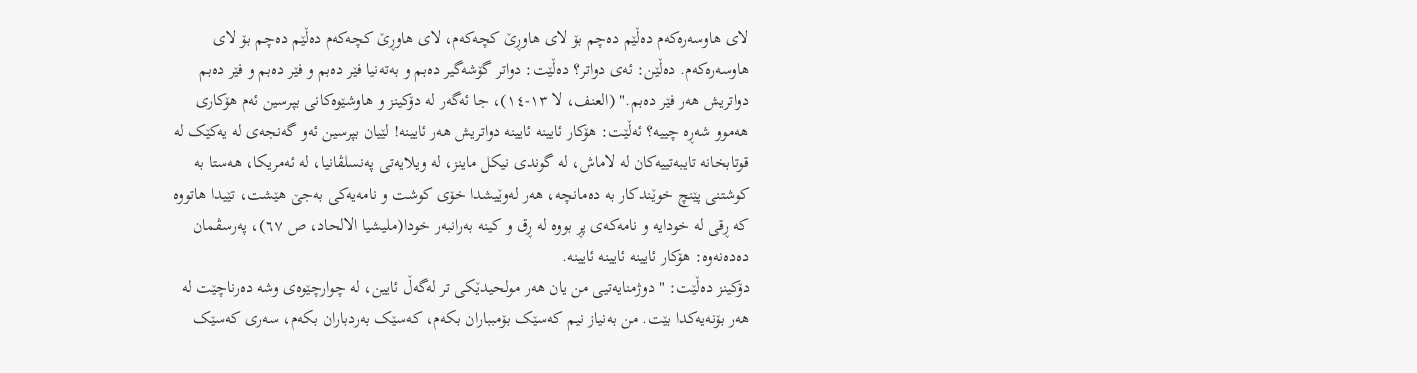لای ھاوسەرەکەم دەڵێم دەچم بۆ لای ھاوڕێ کچەکەم، لای ھاوڕێ کچەکەم دەڵێم دەچم بۆ لای ھاوسەرەکەم. دەڵێن: ئەی دواتر؟ دەڵێت: دواتر گۆشەگیر دەبم و بەتەنیا فێر دەبم و فێر دەبم و فێر دەبم دواتریش ھەر فێر دەبم." (العنف، لا ۱۳-۱٤)، جا ئەگەر لە دۆکینز و ھاوشێوەکانی بپرسین ئەم ھۆکاری ھەموو شەڕە چییە؟ ئەڵێت: ھۆکار ئایینە ئایینە دواتریش ھەر ئایینە! لێیان بپرسین ئەو گەنجەی لە یەکێک لە قوتابخانە تایبەتییەکان لە لاماش، لە گوندی نیکل ماینز، لە ویلایەتی پەنسلڤانیا، لە ئەمریکا، ھەستا بە کوشتنی پێنچ خوێندکار بە دەمانچە، ھەر لەوێیشدا خۆی کوشت و نامەیەکی بەجێ ھێشت، تێیدا ھاتووە کە ڕقی لە خودایە و نامەکەی پڕ بووە لە ڕق و کینە بەرانبەر خودا(ملیشیا الالحاد، ص ٦۷)، په‌رسڤمان ده‌ده‌نه‌وه‌: ھۆکار ئایینە ئایینە ئایینە.
دۆکینز دەڵێت: "دوژمنایەتیی من یان ھەر مولحیدێکی تر لەگەڵ ئایین، لە چوارچێوەی وشە دەرناچێت لە ھەر بۆنەیەکدا بێت. من بەنیاز نیم کەسێک بۆمبباران بکەم، کەسێک بەردباران بکەم، سەری کەسێک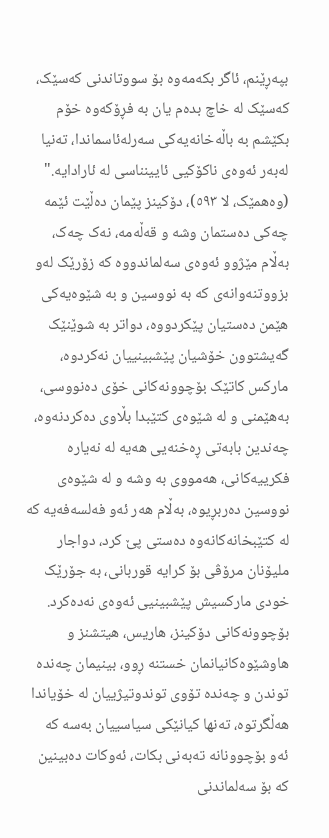بپەڕێنم، ئاگر بکەمەوە بۆ سووتاندنی کەسێک، کەسێک لە خاچ بدەم یان بە فڕۆکەوە خۆم بکێشم بە باڵەخانەیەکی سەرلەئاسماندا، تەنیا لەبەر ئەوەی ناکۆکیی ئایینناسی لە ئارادایە." (وەھمێک، لا ٥۹۳)، دۆکینز پێمان دەڵێت ئێمە چەکی دەستمان وشە و قەڵەمە، نەک چەک، بەڵام مێژوو ئەوەی سەلماندووە کە زۆرێک لەو بزووتنەوانەی کە بە نووسین و بە شێوەیەکی ھێمن دەستیان پێکردووە، دواتر بە شوێنێک گەیشتوون خۆشیان پێشبینییان نەکردوە، مارکس کاتێک بۆچوونەکانی خۆی دەنووسی، بەھێمنی و لە شێوەی کتێبدا بڵاوی دەکردنەوە، چەندین بابەتی ڕەخنەیی ھەیە لە نەیارە فکرییەکانی، ھەمووی بە وشە و لە شێوەی نووسین دەربڕیوە، بەڵام ھەر ئەو فەلسەفەیە کە لە کتێبخانەکانەوە دەستی پێ کرد، دواجار ملیۆنان مرۆڤی بۆ کرایە قوربانی، بە جۆرێک خودی مارکسیش پێشبینیی ئەوەی نەدەکرد.
بۆچوونەکانی دۆکینز، ھاریس، ھیتشنز و ھاوشێوەکانیانمان خستنە ڕوو، بینیمان چەندە توندن و چەندە تۆوی توندوتیژییان لە خۆیاندا ھەڵگرتوە، تەنھا کیانێکی سیاسییان بەسە کە ئەو بۆچوونانە تەبەنی بکات، ئەوکات دەبینین کە بۆ سەلماندنی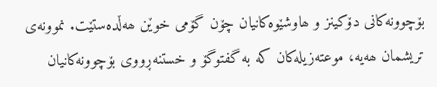بۆچوونەکانی دۆکینز و ھاوشێوەکانیان چۆن گۆمی خوێن ھەڵدەستێت. نموونەی تریشمان ھەیە، موعتەزیلەکان کە بە گفتوگۆ و خستنەڕووی بۆچوونەکانیان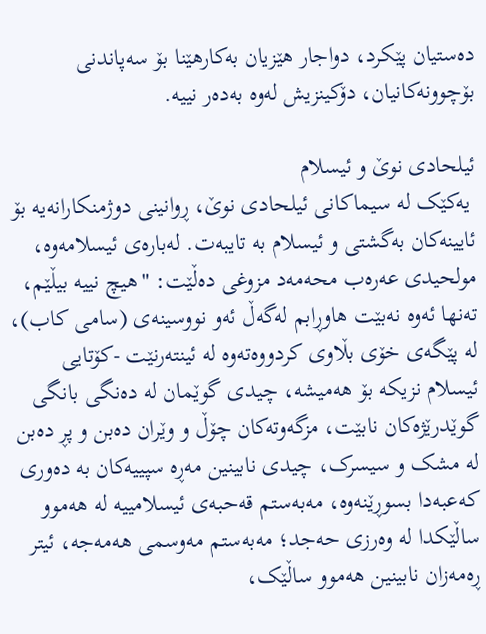دەستیان پێکرد، دواجار ھێزیان بەکارھێنا بۆ سەپاندنی بۆچوونەکانیان، دۆکینزیش لەوە بەدەر نییە.

ئیلحادی نوێ و ئیسلام
 یەکێک لە سیماکانی ئیلحادی نوێ، ڕوانینی دوژمنکارانەیە بۆ ئایینەکان بەگشتی و ئیسلام بە تایبەت. له‌بارەی ئیسلامه‌وه‌، مولحیدی عەرەب محه‌مه‌د مزوغی دەڵێت: "ھیچ نییە بیڵێم، تەنھا ئەوە نەبێت ھاوڕابم لەگەڵ ئەو نووسینەی (سامی کاب)، لە پێگەی خۆی بڵاوی کردووه‌تەوە لە ئینتەرنێت -کۆتایی ئیسلام نزیکە بۆ ھەمیشە، چیدی گوێمان لە دەنگی بانگی گوێدرێژەکان نابێت، مزگەوتەکان چۆڵ و وێران دەبن و پڕ دەبن لە مشک و سیسرک، چیدی نابینین مەڕە سپییەکان بە دەوری کەعبەدا بسوڕێنەوە، مەبەستم قەحبەی ئیسلامییە لە ھەموو ساڵێکدا لە وەرزی حەجد؛ مەبەستم مەوسمی ھەمەجە، ئیتر ڕەمەزان نابینین ھەموو ساڵێک،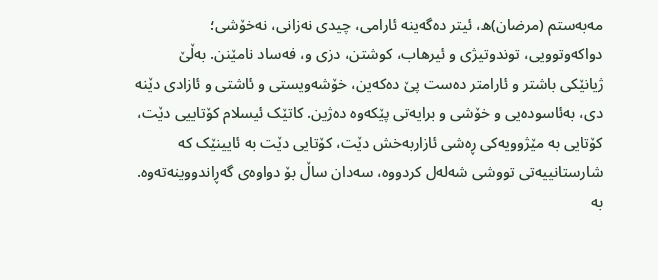مەبەستم (مرضان)ه‌، ئیتر دەگەینە ئارامی، چیدی نەزانی، نەخۆشی؛ دواکەوتوویی، توندوتیژی و ئیرھاب، کوشتن، دزی و، فەساد نامێنن. بەڵێ ژیانێکی باشتر و ئارامتر دەست پێ دەکەین، خۆشەویستی و ئاشتی و ئازادی دێنە دی، بەئاسودەیی و خۆشی و برایەتی پێکەوە دەژین. کاتێک ئیسلام کۆتاییی دێت، کۆتایی بە مێژوویەکی ڕەشی ئازاربەخش دێت، کۆتایی دێت بە ئایینێک کە شارستانییەتی تووشی شەلەل کردووە، سەدان ساڵ بۆ دواوەی گەڕاندووینەتەوە. بە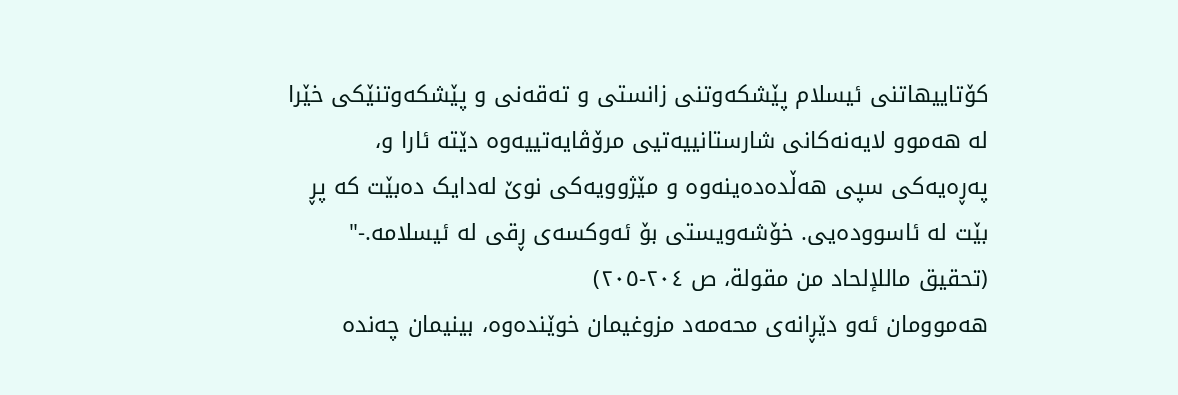کۆتاییھاتنی ئیسلام پێشکەوتنی زانستی و تەقەنی و پێشکەوتنێکی خێرا لە ھەموو لایەنەکانی شارستانییەتیی مرۆڤایەتییەوە دێتە ئارا و، پەڕەیەکی سپی ھەڵدەدەینەوە و مێژوویەکی نوێ لەدایک دەبێت کە پڕ بێت لە ئاسوودەیی. خۆشەویستی بۆ ئەوکسه‌ی ڕقی لە ئیسلامە.-" (تحقیق ماللإلحاد من مقولة، ص ۲۰٤-۲۰٥)
هه‌موومان ئەو دێڕانەی محه‌مه‌د مزوغیمان خوێندەوە، بینیمان چەندە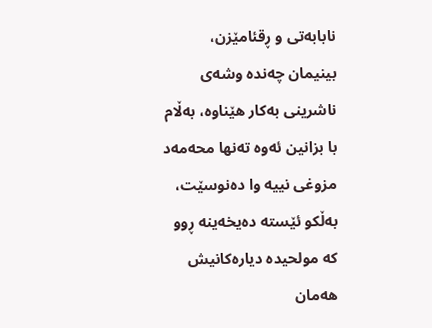نابابەتی و ڕقئامێزن، بینیمان چەندە وشەی ناشرینی بەکار ھێناوە، بەڵام با بزانین ئەوە تەنھا محه‌مه‌د مزوغی نییە وا دەنوسێت، بەڵکو ئێسته‌ دەیخەینە ڕوو کە مولحیدە دیارەکانیش ھەمان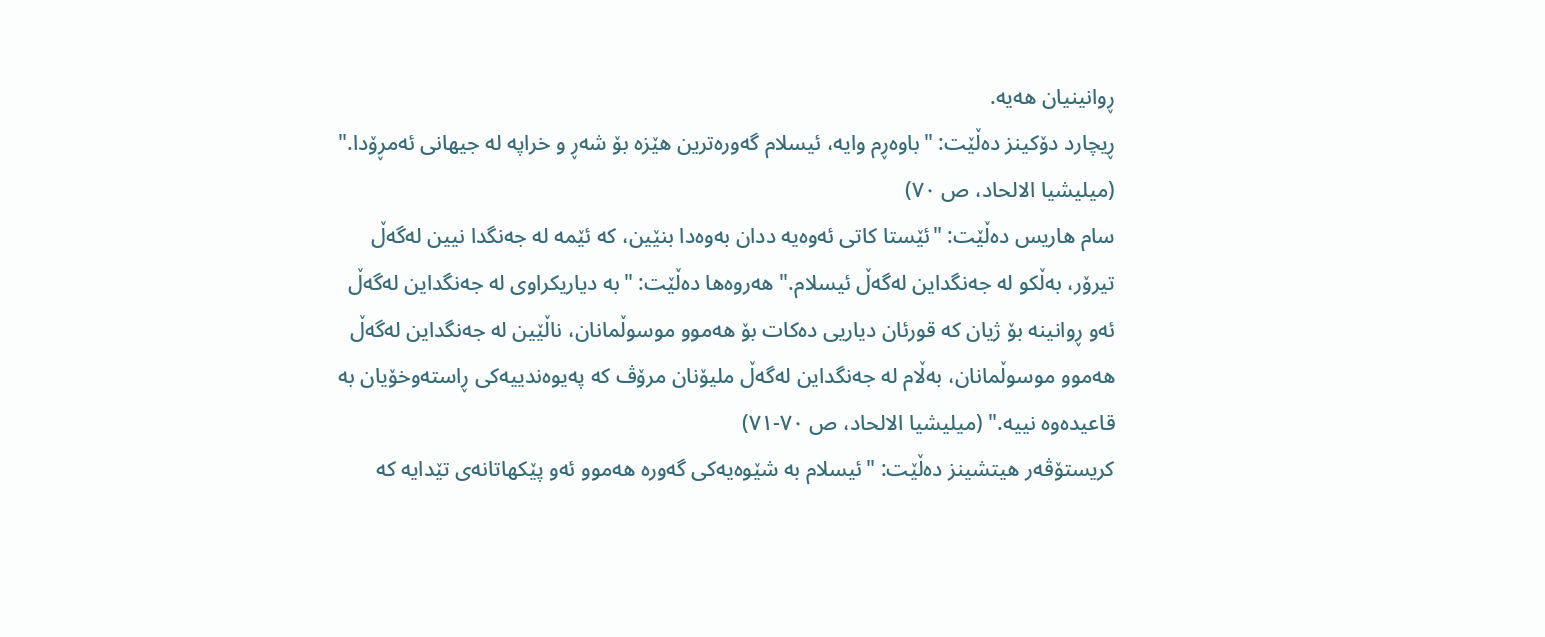ڕوانینیان ھەیە.
ڕیچارد دۆکینز دەڵێت: "باوەڕم وایە، ئیسلام گەورەترین ھێزە بۆ شەڕ و خراپە لە جیھانی ئەمڕۆدا." (میلیشیا الالحاد، ص ۷۰)
سام ھاریس دەڵێت: "ئێستا کاتی ئەوەیە ددان بەوەدا بنێین، کە ئێمە لە جەنگدا نیین لەگەڵ تیرۆر، بەڵکو لە جەنگداین لەگەڵ ئیسلام." ھەروەھا دەڵێت: "بە دیاریکراوی لە جەنگداین لەگەڵ ئەو ڕوانینە بۆ ژیان کە قورئان دیاریی دەکات بۆ ھەموو موسوڵمانان، ناڵێین لە جەنگداین لەگەڵ ھەموو موسوڵمانان، بەڵام لە جەنگداین لەگەڵ ملیۆنان مرۆڤ کە پەیوەندییەکی ڕاستەوخۆیان بە قاعیدەوە نییە." (میلیشیا الالحاد، ص ۷۰-۷۱)
کریستۆڤەر ھیتشینز دەڵێت: "ئیسلام بە شێوەیەکی گەورە ھەموو ئەو پێکھاتانەی تێدایە کە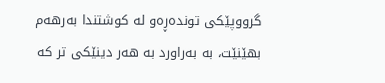گرووپێکی توندەڕەو لە کوشتندا بەرھەم بھێنێت، بە بەراورد بە ھەر دینێکی تر کە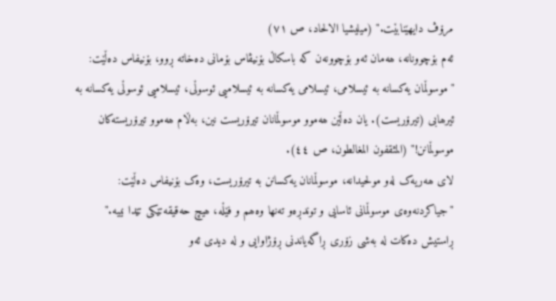مرۆڤ دایھێنابێت." (میلیشیا الالحاد، ص ۷۱)
ئەم بۆچوونانە، ھەمان ئەو بۆچوونەن کە باسکاڵ بۆنیڤاس بۆمانی دەخاتە ڕوو، بۆنیفاس دەڵێت: "موسوڵمان یەکسانە بە ئیسلامی، ئیسلامی یەکسانە بە ئیسلامیی ئوسوڵی، ئیسلامیی ئوسوڵی یەکسانە بە ئیرھابی (تیرۆریست). یان دەڵێن ھەموو موسوڵمانان تیرۆریست نین، بەڵام ھەموو تیرۆریستەکان موسوڵمانن!" (المثقفون المغالطون، ص ٤٤).
لای ھەریەک لەو مولحیدانە، موسوڵمانان یەکسانن بە تیرۆریست، وەک بۆنیفاس دەڵێت: "جیاکردنەوەی موسوڵمانی ئاسایی و توندڕەو تەنھا وەھم و فێڵە، ھیچ حەقیقەتێکی تێدا نییە." ڕاستیش دەکات لە بەشی زۆری ڕاگەیاندنی ڕۆژاوایی و لە دیدی ئەو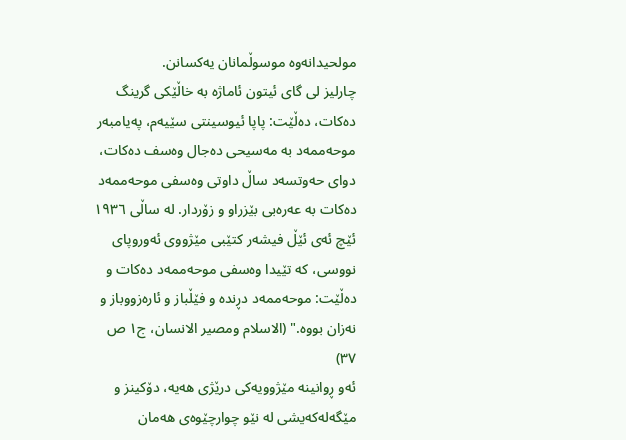مولحیدانەوە موسوڵمانان یەکسانن.
چارلیز لی گای ئیتون ئاماژە بە خاڵێکی گرینگ دەکات، دەڵێت: پاپا ئیوسینتی سێیەم، پەیامبەر موحەممەد بە مەسیحی دەجال وه‌سف ده‌كات، دوای حەوتسەد ساڵ داوتی وەسفی موحەممەد دەکات بە عەرەبی بێزراو و زۆردار. لە ساڵی ۱۹۳٦ ئێچ ئەی ئێڵ فیشەر کتێبی مێژووی ئەوروپای نووسی، کە تێیدا وەسفی موحەممەد دەکات و دەڵێت: موحەممەد دڕندە و فێڵباز و ئارەزووباز و نەزان بووە." (الاسلام ومصیر الانسان، ج۱ ص ۳۷)
ئەو ڕوانینە مێژوویەکی درێژی ھەیە، دۆکینز و مێگەلەکەیشی لە نێو چوارچێوەی ھەمان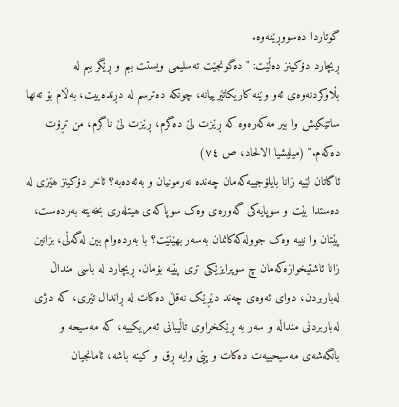گوتاردا دەسووڕێنەوە.
ڕیچارد دۆکینز دەڵێت: "دەگونجێت تەسلیمی ویستت ببم و ڕێگر ببم لە بڵاوکردنەوەی ئەو وێنە کاریکاتێرییانە، چونکە دەترسم لە دڕندەییت، بەڵام بۆ تەنھا ساتێکیش وا بیر مەکەرەوە کە ڕێزت لێ دەگرم، ڕێزت لێ ناگرم، من تڕۆت دەکەم." (میلیشیا الالحاد، ص ۷٤)
ئاگاتان لێیە زانا بایلۆجییەکەمان چەندە نەرمونیان و بەئەدەبە؟ ئاخر دۆکینز ھێزی لە دەستدا بێت و سوپایه‌کی گەورەی وەک سوپاکەی ھیتلەری بخەیتە بەردەست، پێتان وا نییە وەک جوولەکەکانمان بەسەر بھێنێت؟ با بەردەوام بین لەگەڵی، بزانین زانا ئاشتیخوازەکەمان چ سوپرایزێکی تری پێیە بۆمان. ڕیچارد لە باسی منداڵ لەباربردن، دوای ئەوەی چەند دێڕێک نەقڵ دەکات لە ڕاندال تێری، کە دژی لەباربردنی منداڵە و سەر بە ڕێکخراوی تاڵیبانی ئەمریکییە، کە مەسیحە و بانگەشەی مەسیحییەت دەکات و پێی وایە ڕق و کینە باشە، ئامانجیان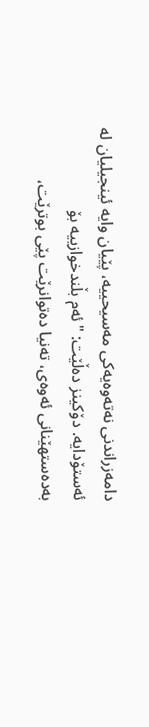دامەزراندنی نەتەوەیەکی مەسیحییە، پێیان وایە ئینجیلیان لە ئەستۆدایە. دۆکینز دەڵێت: "ئەم بڵندخوازییە بۆ بەدەستھێنانی ئەوەی، تەنیا دەتوانرێت پێی بوترێت،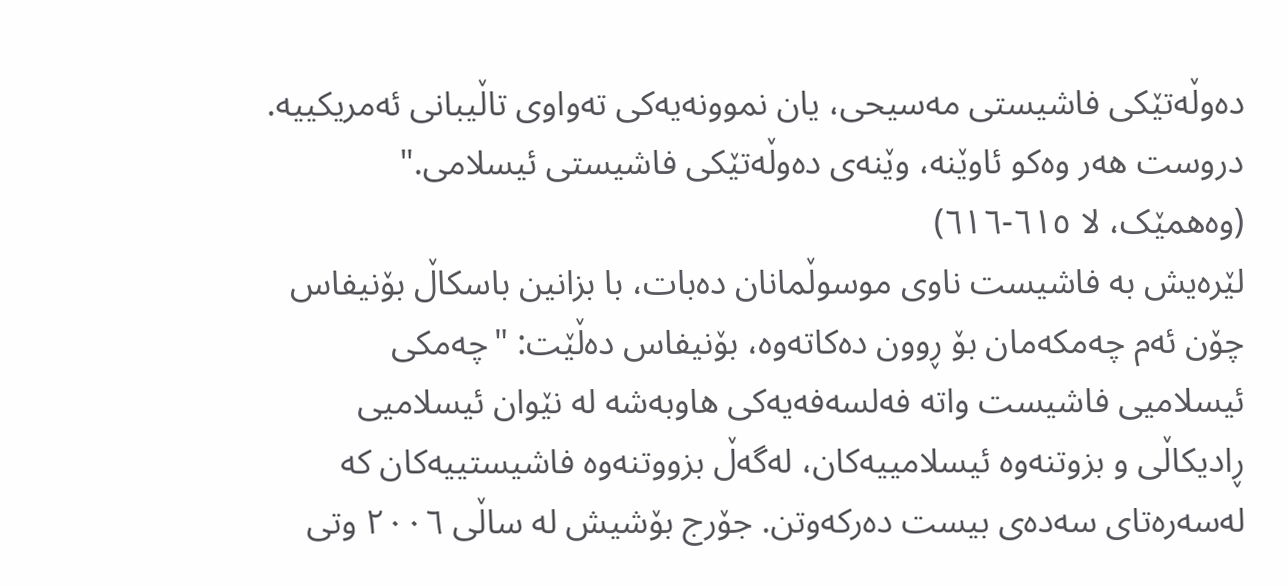دەوڵەتێکی فاشیستی مەسیحی، یان نموونەیەکی تەواوی تاڵیبانی ئەمریکییە. دروست ھەر وەکو ئاوێنە، وێنەی دەوڵەتێکی فاشیستی ئیسلامی." (وەھمێک، لا ٦۱٥-٦۱٦)
لێرەیش بە فاشیست ناوی موسوڵمانان دەبات، با بزانین باسکاڵ بۆنیفاس چۆن ئەم چەمکەمان بۆ ڕوون دەکاتەوە، بۆنیفاس دەڵێت: "چەمکی ئیسلامیی فاشیست واتە فەلسەفەیەکی ھاوبەشە لە نێوان ئیسلامیی ڕادیکاڵی و بزوتنەوە ئیسلامییەکان، لەگەڵ بزووتنەوە فاشیستییەکان کە لەسەرەتای سەدەی بیست دەرکەوتن. جۆرج بۆشیش لە ساڵی ۲۰۰٦ وتی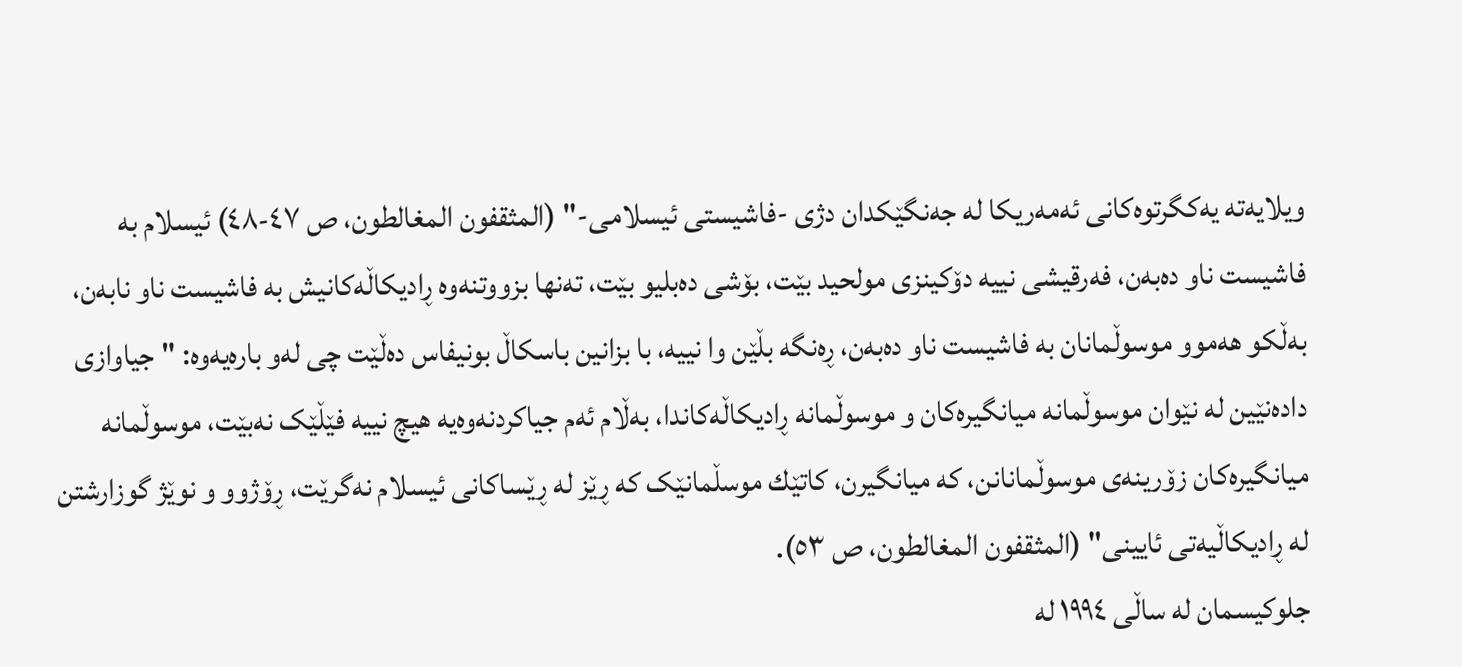ویلایەتە یەکگرتوەکانی ئەمەریکا لە جەنگێکدان دژی -فاشیستی ئیسلامی-" (المثقفون المغالطون، ص ٤۷-٤۸) ئیسلام بە فاشیست ناو دەبەن، فەرقیشی نییە دۆکینزی مولحید بێت، بۆشی دەبلیو بێت، تەنھا بزووتنەوە ڕادیکاڵەکانیش بە فاشیست ناو نابەن، بەڵکو ھەموو موسوڵمانان بە فاشیست ناو دەبەن، ڕەنگە بڵێن وا نییە، با بزانین باسکاڵ بونیفاس دەڵێت چی لەو بارەیەوە: "جیاوازی دادەنێین لە نێوان موسوڵمانە میانگیرەکان و موسوڵمانە ڕادیکاڵەکاندا، بەڵام ئەم جیاکردنەوەیە ھیچ نییە فێڵێک نەبێت، موسوڵمانە میانگیرەکان زۆرینەی موسوڵمانانن، کە میانگیرن، کاتێك موسڵمانێک کە ڕێز لە ڕێساکانی ئیسلام نەگرێت، ڕۆژوو و نوێژ گوزارشتن لە ڕادیکاڵیەتی ئایینی" (المثقفون المغالطون، ص ٥۳).
جلوکیسمان لە ساڵی ۱۹۹٤ لە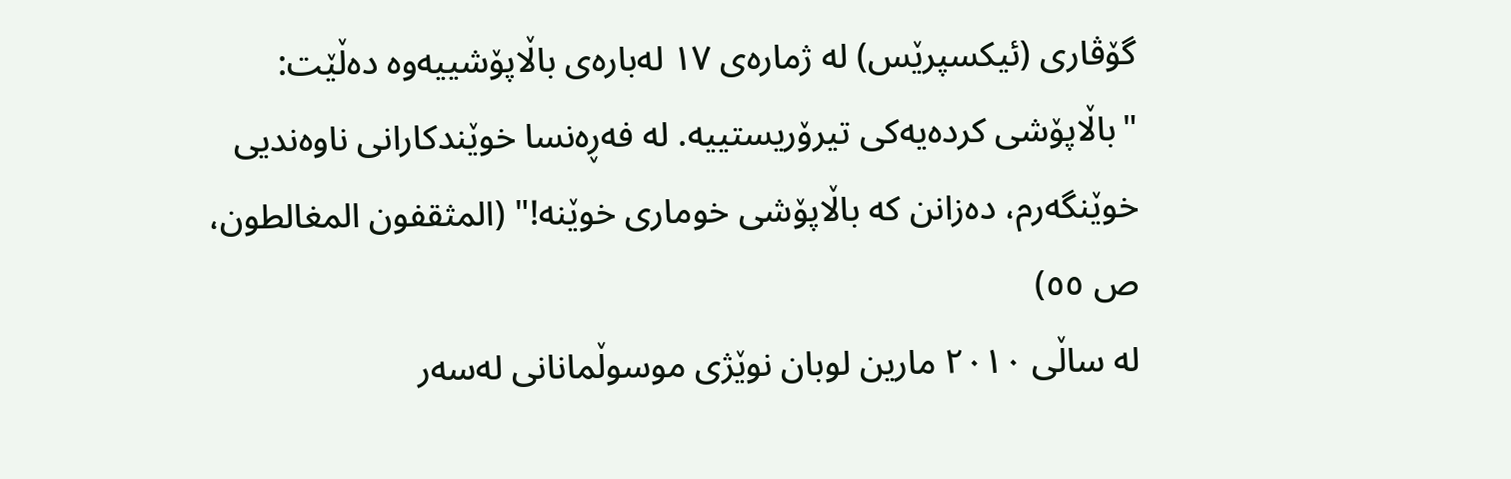گۆڤاری (ئیکسپرێس) لە ژمارەی ۱۷ له‌بارەی باڵاپۆشییه‌وه‌ دەڵێت: "باڵاپۆشی کردەیەکی تیرۆریستییە. لە فەڕەنسا خوێندکارانی ناوەندیی خوێنگەرم، دەزانن کە باڵاپۆشی خوماری خوێنە!" (المثقفون المغالطون، ص ٥٥)
لە ساڵی ۲۰۱۰ مارین لوبان نوێژی موسوڵمانانی لەسەر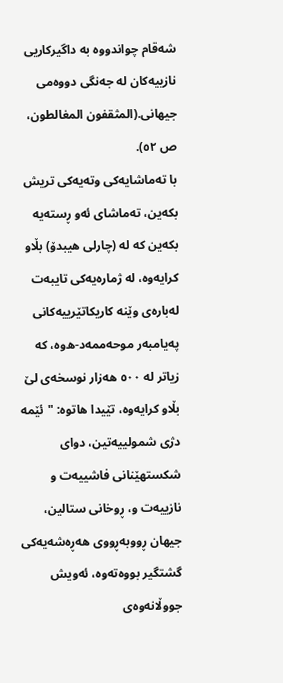شەقام چواندووە بە داگیرکاریی نازییەکان لە جەنگی دووەمی جیھانی.(المثقفون المغالطون، ص ٥۲).
با تەماشایەکی وتەیەکی تریش بکەین، تەماشای ئەو ڕستەیە بکەین کە لە (چارلی ھیبدۆ) بڵاو کرایەوە، لە ژمارەیەکی تایبەت له‌بارەی وێنە کاریکاتێرییەکانی پەیامبەر موحەممەد-ه‌وه‌، کە زیاتر لە ٥۰۰ ھەزار نوسخەی لێ بڵاو کرایەوە، تێیدا ھاتوە: "ئێمە دژی شمولییەتین، دوای شکستھێنانی فاشییەت و نازییەت و، ڕوخانی ستالین، جیھان ڕووبەڕووی ھەڕەشەیەکی گشتگیر بووه‌تەوە، ئەویش جووڵانەوەی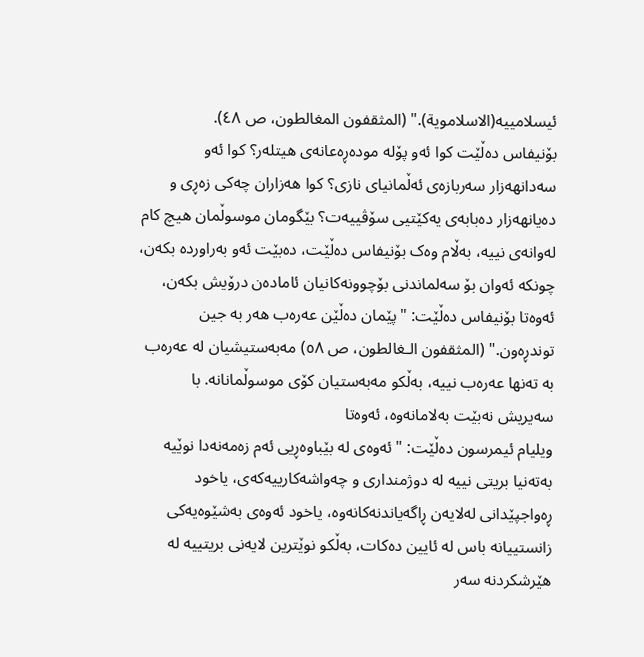ئیسلامییە(الاسلامویة)." (المثقفون المغالطون، ص ٤۸).
بۆنیفاس دەڵێت کوا ئەو پۆلە مودەڕەعانەی ھیتلەر؟ کوا ئەو سەدانھەزار سەربازەی ئەڵمانیای نازی؟ کوا ھەزاران چەکی زەڕی و دەیانھەزار دەبابەی یەکێتیی سۆڤییەت؟ بێگومان موسوڵمان ھیچ کام لەوانەی نییە، بەڵام وەک بۆنیفاس دەڵێت، دەبێت ئەو بەراوردە بکەن، چونکە ئەوان بۆ سەلماندنی بۆچوونەکانیان ئامادەن درۆیش بکەن، ئەوەتا بۆنیفاس دەڵێت: "پێمان دەڵێن عەرەب ھەر به‌ جین توندڕەون." (المثقفون الـغالطون، ص ٥۸) مەبەستیشیان لە عەرەب بە تەنھا عەرەب نییە، بەڵکو مەبەستیان کۆی موسوڵمانانە. با سەیریش نەبێت بەلامانەوە، ئەوەتا
ویلیام ئیمرسون دەڵێت: "ئەوەی لە بێباوەڕیی ئه‌م زه‌مه‌نه‌دا نوێیە بەتەنیا بریتی نییە لە دوژمنداری و چەواشەکارییەکەی، یاخود ڕەواجپێدانی لەلایەن ڕاگەیاندنەکانەوە، یاخود ئەوەی بەشێوەیەکی زانستییانە باس لە ئایین دەکات، بەڵکو نوێترین لایەنی بریتییە لە ھێرشکردنە سەر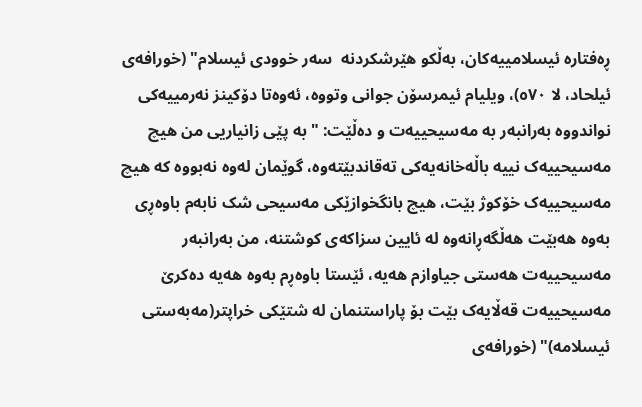ڕەفتارە ئیسلامییەکان، بەڵکو ھێرشکردنە  سەر خوودی ئیسلام" (خورافەی ئیلحاد، لا ٥۷۰)، ویلیام ئیمرسۆن جوانی وتووە، ئەوەتا دۆکینز نەرمییەکی نواندووە بەرانبەر بە مەسیحییەت و دەڵێت: "بە پێی زانیاریی من ھیچ مەسیحییەک نییە باڵەخانەیەکی تەقاندبێتەوە، گوێمان لەوە نەبووە کە ھیچ مەسیحییەک خۆکوژ بێت، ھیچ بانگخوازێکی مەسیحی شک نابەم باوەڕی بەوە ھەبێت ھەڵگەڕانەوە لە ئایین سزاکەی کوشتنە، من بەرانبەر مەسیحییەت ھەستی جیاوازم ھەیە، ئێستا باوەڕم بەوە ھەیە دەکرێ مەسیحییەت قەڵایەک بێت بۆ پاراستنمان لە شتێکی خراپتر(مەبەستی ئیسلامە)" (خورافەی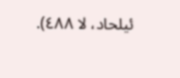ئیلحاد، لا ٤٨٨).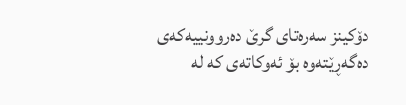دۆکینز سەرەتای گرێ دەروونییەکەی دەگەڕێتەوە بۆ ئەوکاتەی کە لە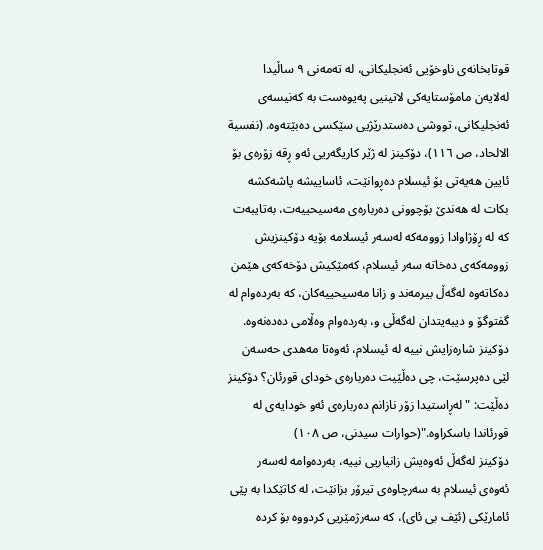قوتابخانەی ناوخۆیی ئەنجلیکانی، لە تەمەنی ۹ ساڵیدا لەلایەن مامۆستایەکی لاتینیی پەیوەست بە کەنیسەی ئەنجلیکانی، تووشی دەستدرێژیی سێکسی دەبێتەوە. (نفسیة الالحاد، ص ۱۱٦)، دۆکینز لە ژێر کاریگەریی ئەو ڕقە زۆرەی بۆ ئایین ھەیەتی بۆ ئیسلام دەڕوانێت، ئاساییشە پاشەکشە بکات لە ھەندێ بۆچوونی دەربارەی مەسیحییەت، بەتایبەت کە لە ڕۆژاوادا زوومەکە لەسەر ئیسلامە بۆیە دۆکینزیش زوومەکەی دەخاتە سەر ئیسلام، کەمێکیش دۆخەکەی ھێمن دەکاتەوە لەگەڵ بیرمەند و زانا مەسیحییەکان، کە بەردەوام لە گفتوگۆ و دیبەیتدان لەگەڵی و، بەردەوام وەڵامی دەدەنەوە. دۆکینز شارەزایش نییە لە ئیسلام، ئەوەتا مەھدی حەسەن لێی دەپرسێت، چی دەڵێیت دەربارەی خودای قورئان؟ دۆکینز دەڵێت: "لەڕاستیدا زۆر نازانم دەربارەی ئەو خودایەی لە قورئاندا باسکراوە."(حوارات سیدنی، ص ۱۰۸)
دۆکینز لەگەڵ ئەوەیش زانیاریی نییە، بەردەوامە لەسەر ئەوەی ئیسلام بە سەرچاوەی تیرۆر بزانێت، لە کاتێکدا بە پێی ئامارێکی (ئێف بی ئای)، کە سەرژمێریی کردووە بۆ کردە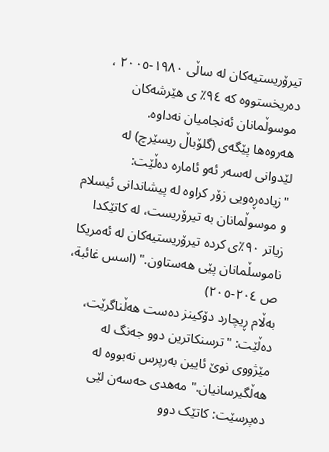تیرۆریستیەکان لە ساڵی ۱۹۸۰-۲۰۰٥ ، دەریخستووە کە ۹٤٪ ی ھێرشەکان موسوڵمانان ئەنجامیان نەداوە.
ھەروەھا پێگەی (گلۆباڵ ریسێرچ) لە لێدوانی لەسەر ئەو ئامارە دەڵێت: "زیادەڕەویی زۆر کراوە لە پیشاندانی ئیسلام و موسوڵمانان بە تیرۆریست، لە کاتێکدا زیاتر ۹۰٪ی کردە تیرۆریستیەکان لە ئەمریکا ناموسڵمانان پێی ھەستاون." (اسس غائبة، ص ۲۰٤-۲۰٥)
بەڵام ڕیچارد دۆکینز دەست ھەڵناگرێت، دەڵێت: "ترسنکاترین دوو جەنگ لە مێژووی نوێ ئایین بەرپرس نەبووە لە ھەڵگیرسانیان." مەھدی حەسەن لێی دەپرسێت: کاتێک دوو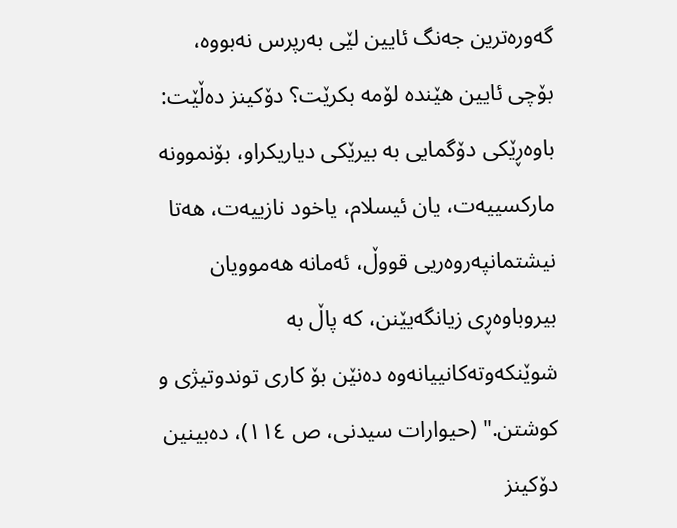گەورەترین جەنگ ئایین لێی بەرپرس نەبووە، بۆچی ئایین ھێندە لۆمە بکرێت؟ دۆکینز دەڵێت: باوەڕێکی دۆگمایی بە بیرێکی دیاریکراو، بۆنموونە مارکسییەت، یان ئیسلام، یاخود نازییەت، ھەتا نیشتمانپەروەریی قووڵ، ئەمانە ھەموویان بیروباوەڕی زیانگەیێنن، کە پاڵ بە شوێنکەوتەکانییانەوە دەنێن بۆ کاری توندوتیژی و کوشتن." (حیوارات سیدنی، ص ۱۱٤)، دەبینین دۆکینز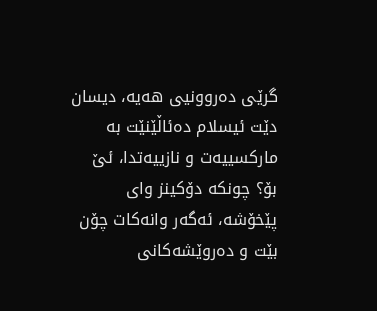گرێی دەروونیی ھەیە، دیسان دێت ئیسلام دەئاڵێنێت بە مارکسییەت و نازییەتدا، ئێ بۆ؟ چونکە دۆکینز وای پێخۆشە، ئەگەر وانەکات چۆن بێت و دەروێشەکانی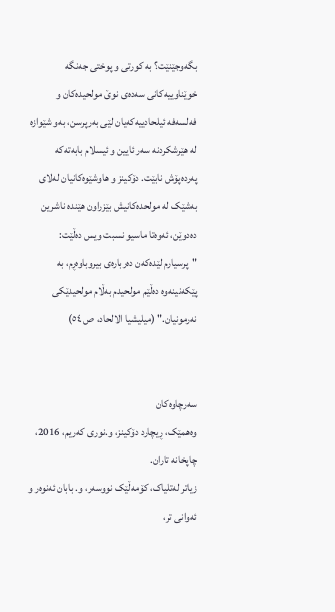بگەوجێنێت؟ بە کورتی و پوختی جەنگە خوێناوییەکانی سەدەی نوێ مولحیدەکان و فەلسەفە ئیلحادییەکەیان لێی بەرپرسن، بەو شێوازە لە ھێرشکردنە سەر ئایین و ئیسلام بابەتەکە پەردەپۆش نابێت. دۆکینز و ھاوشێوەکانیان لەلای بەشێک لە مولحدەکانیش بێزراون ھێندە ناشرین دەدوێن، ئەوەتا ماسیو نسبت ویس دەڵێت: "پرسیارم لێدەکەن دەربارەی بیروباوەڕم، بە پێکەنینەوە دەڵێم مولحیدم بەڵام مولحیدێکی نەرمونیان." (میلیشیا الالحاد، ص ٥٤)


سەرچاوەکان
وەھمێک، ڕیچارد دۆکینز، و.نوری کەریم، 2016، چاپخانە تاران.
زیاتر لەتلیاک، کۆمەڵێک نووسەر، و. بابان ئەنوەر و ئەوانی تر،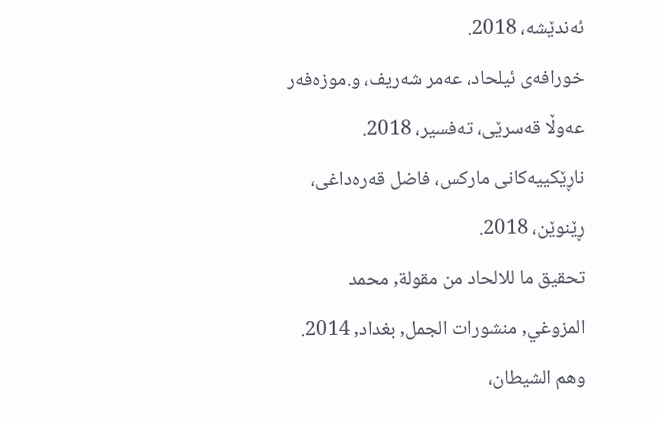ئەندێشە، 2018.
خورافەی ئیلحاد، عەمر شەریف، و.موزەفەر عەوڵا قەسرێی، تەفسیر، 2018.
ناڕێکییەکانی مارکس، فاضل قەرەداغی، ڕێنوێن، 2018.
تحقيق ما للالحاد من مقولة, محمد المزوغي, منشورات الجمل, بغداد, 2014.
وھم الشیطان،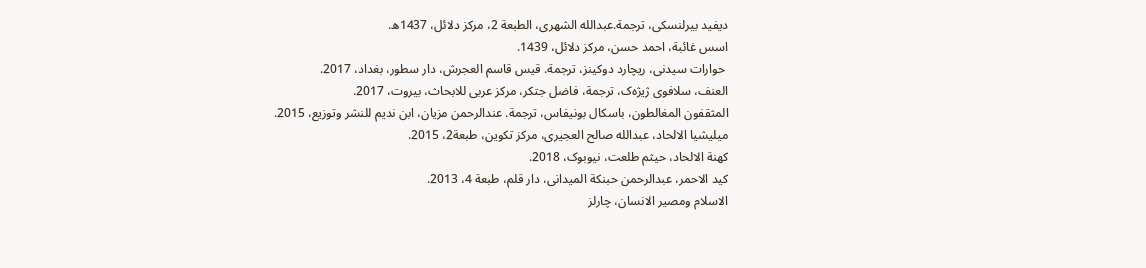دیفید بیرلنسکی، ترجمة.عبداللە الشھری، الطبعة 2، مرکز دلائل، 1437ھ.
اسس غائبة، احمد حسن، مرکز دلائل، 1439.
 حوارات سیدنی، ریچارد دوکینز، ترجمة. قیس قاسم العجرش، دار سطور، بغداد، 2017.
العنف، سلافوی ژیژەک، ترجمة، فاضل جتکر، مرکز عربی للابحاث، بیروت، 2017.
المثقفون المغالطون، باسکال بونیفاس، ترجمة. عندالرحمن مزیان، ابن ندیم للنشر وتوزیع، 2015.
میلیشیا الالحاد، عبداللە صالح العجیری، مرکز تکوین، طبعة2، 2015.
کھنة الالحاد، حیثم طلعت، نیوبوک، 2018.
کید الاحمر، عبدالرحمن حبنکة المیدانی، دار قلم، طبعة 4، 2013.
الاسلام ومصیر الانسان، چارلز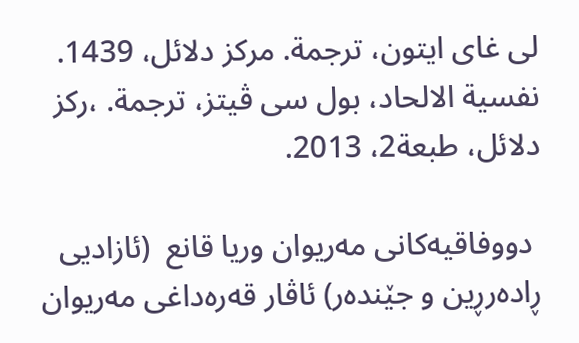لی غای ایتون، ترجمة. مرکز دلائل، 1439.
نفسیة الالحاد، بول سی ڤیتز، ترجمة. ،رکز دلائل، طبعة2، 2013.

 دووفاقیەکانی مەریوان وریا قانع  (ئازادیی ڕادەرڕین و جێندەر) ئاڤار قەرەداغی مەریوان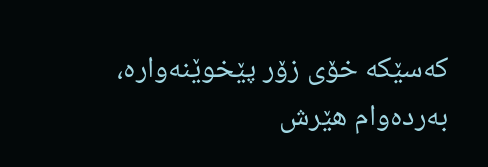کەسێکە خۆی زۆر پێخوێنەوارە، بەردەوام هێرش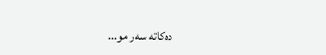دەکاتە سەر مو...